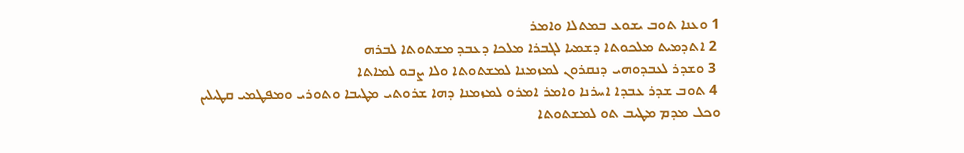1 ܘܥܢܐ ܬܘܒ ܝܫܘܥ ܒܡܬܠܐ ܘܐܡܪ
 2 ܐܬܕܡܝܬ ܡܠܟܘܬܐ ܕܫܡܝܐ ܠܓܒܪܐ ܡܠܟܐ ܕܥܒܕ ܡܫܬܘܬܐ ܠܒܪܗ
 3 ܘܫܕܪ ܠܥܒܕܘܗܝ ܕܢܩܪܘܢ ܠܡܙܡܢܐ ܠܡܫܬܘܬܐ ܘܠܐ ܨܒܘ ܠܡܐܬܐ
 4 ܬܘܒ ܫܕܪ ܥܒܕܐ ܐܚܪܢܐ ܘܐܡܪ ܐܡܪܘ ܠܡܙܡܢܐ ܕܗܐ ܫܪܘܬܝ ܡܛܝܒܐ ܘܬܘܪܝ ܘܡܦܛܡܝ ܩܛܝܠܝܢ ܘܟܠ ܡܕܡ ܡܛܝܒ ܬܘ ܠܡܫܬܘܬܐ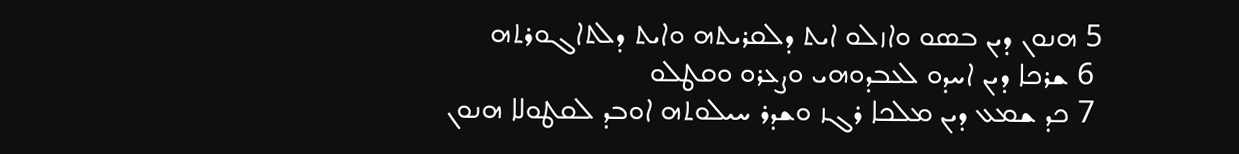5 ܗܢܘܢ ܕܝܢ ܒܤܘ ܘܐܙܠܘ ܐܝܬ ܕܠܩܪܝܬܗ ܘܐܝܬ ܕܠܬܐܓܘܪܬܗ
 6 ܫܪܟܐ ܕܝܢ ܐܚܕܘ ܠܥܒܕܘܗܝ ܘܨܥܪܘ ܘܩܛܠܘ
 7 ܟܕ ܫܡܥ ܕܝܢ ܡܠܟܐ ܪܓܙ ܘܫܕܪ ܚܝܠܘܬܗ ܐܘܒܕ ܠܩܛܘܠܐ ܗܢܘܢ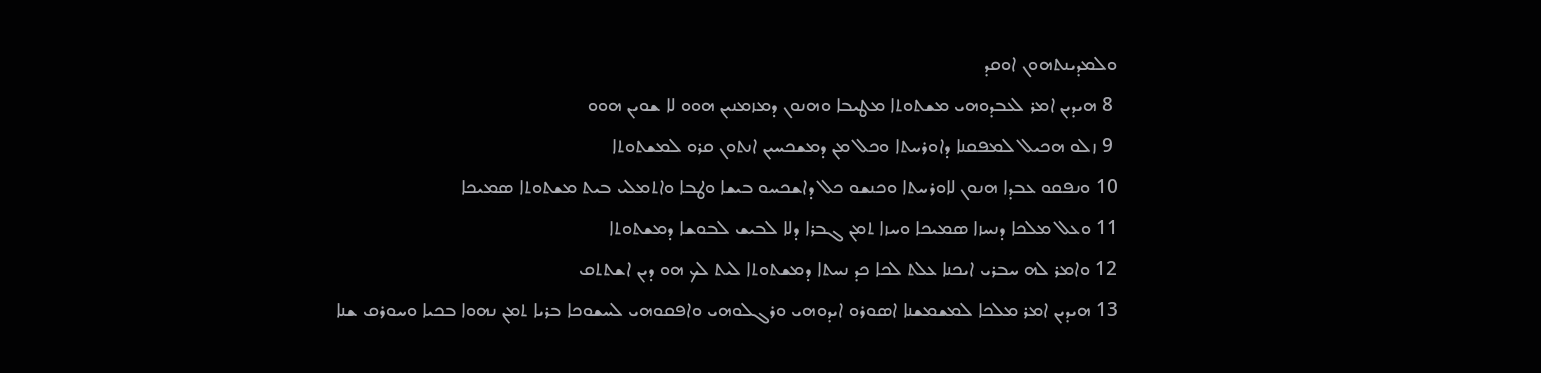ܘܠܡܕܝܢܬܗܘܢ ܐܘܩܕ
 8 ܗܝܕܝܢ ܐܡܪ ܠܥܒܕܘܗܝ ܡܫܬܘܬܐ ܡܛܝܒܐ ܘܗܢܘܢ ܕܡܙܡܢܝܢ ܗܘܘ ܠܐ ܫܘܝܢ ܗܘܘ
 9 ܙܠܘ ܗܟܝܠ ܠܡܦܩܢܐ ܕܐܘܪܚܬܐ ܘܟܠ ܡܢ ܕܡܫܟܚܝܢ ܐܢܬܘܢ ܩܪܘ ܠܡܫܬܘܬܐ
10 ܘܢܦܩܘ ܥܒܕܐ ܗܢܘܢ ܠܐܘܪܚܬܐ ܘܟܢܫܘ ܟܠ ܕܐܫܟܚܘ ܒܝܫܐ ܘܛܒܐ ܘܐܬܡܠܝ ܒܝܬ ܡܫܬܘܬܐ ܤܡܝܟܐ
11 ܘܥܠ ܡܠܟܐ ܕܢܚܙܐ ܤܡܝܟܐ ܘܚܙܐ ܬܡܢ ܓܒܪܐ ܕܠܐ ܠܒܝܫ ܠܒܘܫܐ ܕܡܫܬܘܬܐ
12 ܘܐܡܪ ܠܗ ܚܒܪܝ ܐܝܟܢܐ ܥܠܬ ܠܟܐ ܟܕ ܢܚܬܐ ܕܡܫܬܘܬܐ ܠܝܬ ܠܟ ܗܘ ܕܝܢ ܐܫܬܬܩ
13 ܗܝܕܝܢ ܐܡܪ ܡܠܟܐ ܠܡܫܡܫܢܐ ܐܤܘܪܘ ܐܝܕܘܗܝ ܘܪܓܠܘܗܝ ܘܐܦܩܘܗܝ ܠܚܫܘܟܐ ܒܪܝܐ ܬܡܢ ܢܗܘܐ ܒܟܝܐ ܘܚܘܪܩ ܫܢܐ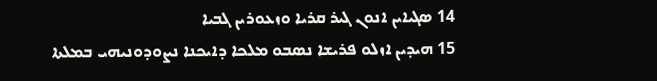14 ܤܓܝܐܝܢ ܐܢܘܢ ܓܝܪ ܩܪܝܐ ܘܙܥܘܪܝܢ ܓܒܝܐ
15 ܗܝܕܝܢ ܐܙܠܘ ܦܪܝܫܐ ܢܤܒܘ ܡܠܟܐ ܕܐܝܟܢܐ ܢܨܘܕܘܢܝܗܝ ܒܡܠܬܐ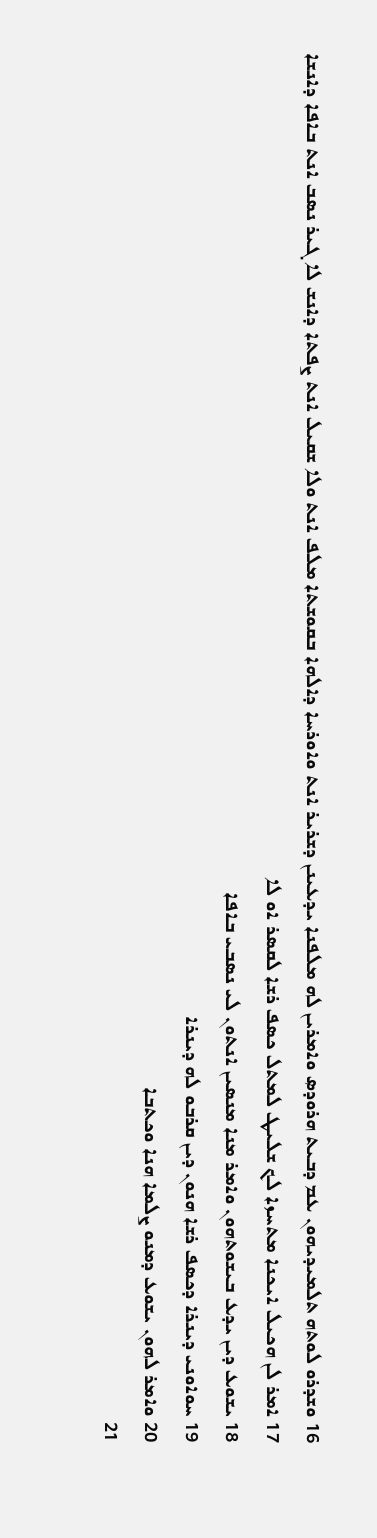16 ܘܫܕܪܘ ܠܘܬܗ ܬܠܡܝܕܝܗܘܢ ܥܡ ܕܒܝܬ ܗܪܘܕܤ ܘܐܡܪܝܢ ܠܗ ܡܠܦܢܐ ܝܕܥܝܢܢ ܕܫܪܝܪ ܐܢܬ ܘܐܘܪܚܐ ܕܐܠܗܐ ܒܩܘܫܬܐ ܡܠܦ ܐܢܬ ܘܠܐ ܫܩܝܠ ܐܢܬ ܨܦܬܐ ܕܐܢܫ ܠܐ ܓܝܪ ܢܤܒ ܐܢܬ ܒܐܦܐ ܕܐܢܫܐ
17 ܐܡܪ ܠܢ ܗܟܝܠ ܐܝܟܢܐ ܡܬܚܙܐ ܠܟ ܫܠܝܛ ܠܡܬܠ ܟܤܦ ܪܫܐ ܠܩܤܪ ܐܘ ܠܐ
18 ܝܫܘܥ ܕܝܢ ܝܕܥ ܒܝܫܘܬܗܘܢ ܘܐܡܪ ܡܢܐ ܡܢܤܝܢ ܐܢܬܘܢ ܠܝ ܢܤܒܝ ܒܐܦܐ
19 ܚܘܐܘܢܝ ܕܝܢܪܐ ܕܟܤܦ ܪܫܐ ܗܢܘܢ ܕܝܢ ܩܪܒܘ ܠܗ ܕܝܢܪܐ
20 ܘܐܡܪ ܠܗܘܢ ܝܫܘܥ ܕܡܢܘ ܨܠܡܐ ܗܢܐ ܘܟܬܒܐ
21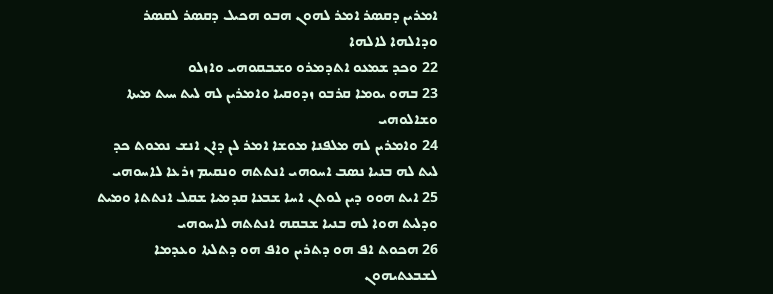ܐܡܪܝܢ ܕܩܤܪ ܐܡܪ ܠܗܘܢ ܗܒܘ ܗܟܝܠ ܕܩܤܪ ܠܩܤܪ ܘܕܐܠܗܐ ܠܐܠܗܐ
22 ܘܟܕ ܫܡܥܘ ܐܬܕܡܪܘ ܘܫܒܩܘܗܝ ܘܐܙܠܘ
23 ܒܗܘ ܝܘܡܐ ܩܪܒܘ ܙܕܘܩܝܐ ܘܐܡܪܝܢ ܠܗ ܠܝܬ ܚܝܬ ܡܝܬܐ ܘܫܐܠܘܗܝ
24 ܘܐܡܪܝܢ ܠܗ ܡܠܦܢܐ ܡܘܫܐ ܐܡܪ ܠܢ ܕܐܢ ܐܢܫ ܢܡܘܬ ܟܕ ܠܝܬ ܠܗ ܒܢܝܐ ܢܤܒ ܐܚܘܗܝ ܐܢܬܬܗ ܘܢܩܝܡ ܙܪܥܐ ܠܐܚܘܗܝ
25 ܐܝܬ ܗܘܘ ܕܝܢ ܠܘܬܢ ܐܚܐ ܫܒܥܐ ܩܕܡܝܐ ܫܩܠ ܐܢܬܬܐ ܘܡܝܬ ܘܕܠܝܬ ܗܘܐ ܠܗ ܒܢܝܐ ܫܒܩܗ ܐܢܬܬܗ ܠܐܚܘܗܝ
26 ܗܟܘܬ ܐܦ ܗܘ ܕܬܪܝܢ ܘܐܦ ܗܘ ܕܬܠܬܐ ܘܥܕܡܐ ܠܫܒܥܬܝܗܘܢ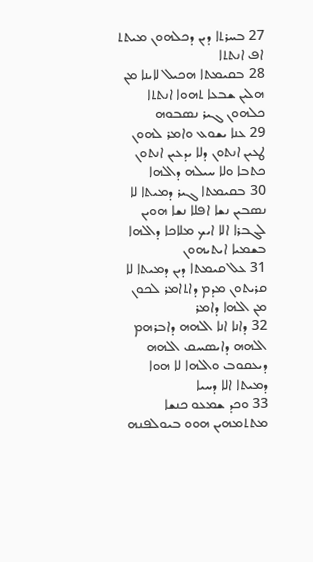27 ܒܚܪܬܐ ܕܝܢ ܕܟܠܗܘܢ ܡܝܬܬ ܐܦ ܐܢܬܬܐ
28 ܒܩܝܡܬܐ ܗܟܝܠ ܠܐܝܢܐ ܡܢ ܗܠܝܢ ܫܒܥܐ ܬܗܘܐ ܐܢܬܬܐ ܟܠܗܘܢ ܓܝܪ ܢܤܒܘܗ
29 ܥܢܐ ܝܫܘܥ ܘܐܡܪ ܠܗܘܢ ܛܥܝܢ ܐܢܬܘܢ ܕܠܐ ܝܕܥܝܢ ܐܢܬܘܢ ܟܬܒܐ ܘܠܐ ܚܝܠܗ ܕܐܠܗܐ
30 ܒܩܝܡܬܐ ܓܝܪ ܕܡܝܬܐ ܠܐ ܢܤܒܝܢ ܢܫܐ ܐܦܠܐ ܢܫܐ ܗܘܝܢ ܠܓܒܪܐ ܐܠܐ ܐܝܟ ܡܠܐܟܐ ܕܐܠܗܐ ܒܫܡܝܐ ܐܝܬܝܗܘܢ
31 ܥܠ ܩܝܡܬܐ ܕܝܢ ܕܡܝܬܐ ܠܐ ܩܪܝܬܘܢ ܡܕܡ ܕܐܬܐܡܪ ܠܟܘܢ ܡܢ ܐܠܗܐ ܕܐܡܪ
32 ܕܐܢܐ ܐܢܐ ܐܠܗܗ ܕܐܒܪܗܡ ܐܠܗܗ ܕܐܝܤܚܩ ܐܠܗܗ ܕܝܥܩܘܒ ܘܐܠܗܐ ܠܐ ܗܘܐ ܕܡܝܬܐ ܐܠܐ ܕܚܝܐ
33 ܘܟܕ ܫܡܥܘ ܟܢܫܐ ܡܬܬܡܗܝܢ ܗܘܘ ܒܝܘܠܦܢܗ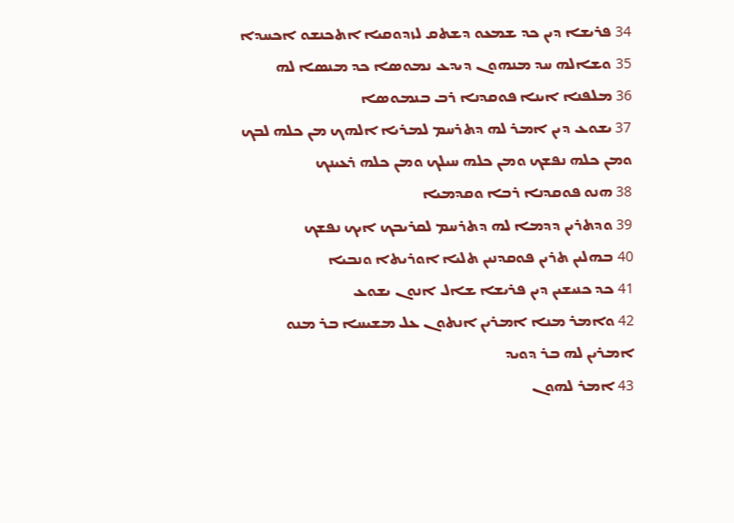34 ܦܪܝܫܐ ܕܝܢ ܟܕ ܫܡܥܘ ܕܫܬܩ ܠܙܕܘܩܝܐ ܐܬܟܢܫܘ ܐܟܚܕܐ
35 ܘܫܐܠܗ ܚܕ ܡܢܗܘܢ ܕܝܕܥ ܢܡܘܤܐ ܟܕ ܡܢܤܐ ܠܗ
36 ܡܠܦܢܐ ܐܝܢܐ ܦܘܩܕܢܐ ܪܒ ܒܢܡܘܤܐ
37 ܝܫܘܥ ܕܝܢ ܐܡܪ ܠܗ ܕܬܪܚܡ ܠܡܪܝܐ ܐܠܗܟ ܡܢ ܟܠܗ ܠܒܟ ܘܡܢ ܟܠܗ ܢܦܫܟ ܘܡܢ ܟܠܗ ܚܝܠܟ ܘܡܢ ܟܠܗ ܪܥܝܢܟ
38 ܗܢܘ ܦܘܩܕܢܐ ܪܒܐ ܘܩܕܡܝܐ
39 ܘܕܬܪܝܢ ܕܕܡܐ ܠܗ ܕܬܪܚܡ ܠܩܪܝܒܟ ܐܝܟ ܢܦܫܟ
40 ܒܗܠܝܢ ܬܪܝܢ ܦܘܩܕܢܝܢ ܬܠܝܐ ܐܘܪܝܬܐ ܘܢܒܝܐ
41 ܟܕ ܟܢܝܫܝܢ ܕܝܢ ܦܪܝܫܐ ܫܐܠ ܐܢܘܢ ܝܫܘܥ
42 ܘܐܡܪ ܡܢܐ ܐܡܪܝܢ ܐܢܬܘܢ ܥܠ ܡܫܝܚܐ ܒܪ ܡܢܘ ܐܡܪܝܢ ܠܗ ܒܪ ܕܘܝܕ
43 ܐܡܪ ܠܗܘܢ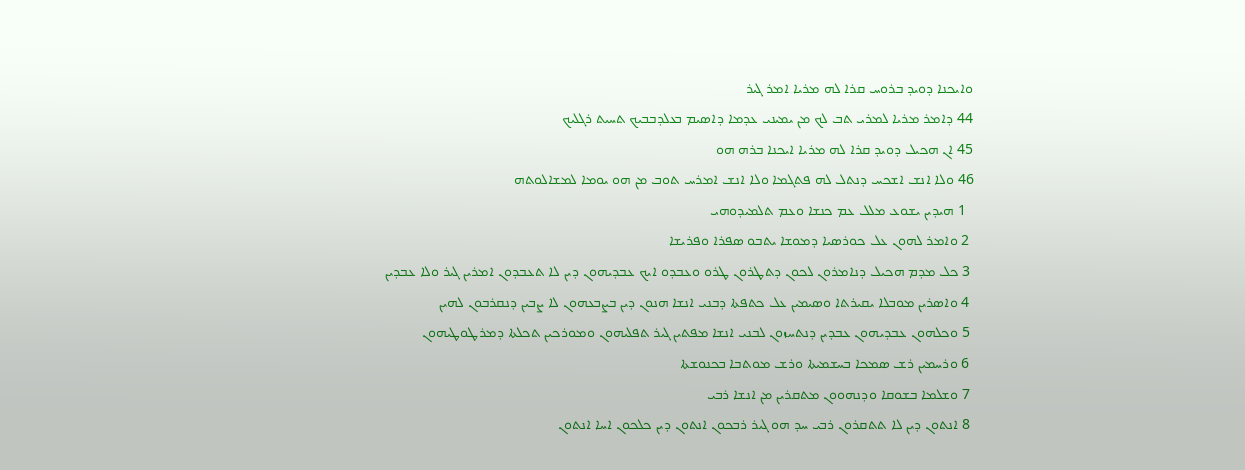ܘܐܝܟܢܐ ܕܘܝܕ ܒܪܘܚ ܩܪܐ ܠܗ ܡܪܝܐ ܐܡܪ ܓܝܪ
44 ܕܐܡܪ ܡܪܝܐ ܠܡܪܝ ܬܒ ܠܟ ܡܢ ܝܡܝܢܝ ܥܕܡܐ ܕܐܤܝܡ ܒܥܠܕܒܒܝܟ ܬܚܝܬ ܪܓܠܝܟ
45 ܐܢ ܗܟܝܠ ܕܘܝܕ ܩܪܐ ܠܗ ܡܪܝܐ ܐܝܟܢܐ ܒܪܗ ܗܘ
46 ܘܠܐ ܐܢܫ ܐܫܟܚ ܕܢܬܠ ܠܗ ܦܬܓܡܐ ܘܠܐ ܐܢܫ ܐܡܪܚ ܬܘܒ ܡܢ ܗܘ ܝܘܡܐ ܠܡܫܐܠܘܬܗ
  1 ܗܝܕܝܢ ܝܫܘܥ ܡܠܠ ܥܡ ܟܢܫܐ ܘܥܡ ܬܠܡܝܕܘܗܝ
 2 ܘܐܡܪ ܠܗܘܢ ܥܠ ܟܘܪܤܝܐ ܕܡܘܫܐ ܝܬܒܘ ܤܦܪܐ ܘܦܪܝܫܐ
 3 ܟܠ ܡܕܡ ܗܟܝܠ ܕܢܐܡܪܘܢ ܠܟܘܢ ܕܬܛܪܘܢ ܛܪܘ ܘܥܒܕܘ ܐܝܟ ܥܒܕܝܗܘܢ ܕܝܢ ܠܐ ܬܥܒܕܘܢ ܐܡܪܝܢ ܓܝܪ ܘܠܐ ܥܒܕܝܢ
 4 ܘܐܤܪܝܢ ܡܘܒܠܐ ܝܩܝܪܬܐ ܘܤܝܡܝܢ ܥܠ ܟܬܦܬܐ ܕܒܢܝ ܐܢܫܐ ܗܢܘܢ ܕܝܢ ܒܨܒܥܗܘܢ ܠܐ ܨܒܝܢ ܕܢܩܪܒܘܢ ܠܗܝܢ
 5 ܘܟܠܗܘܢ ܥܒܕܝܗܘܢ ܥܒܕܝܢ ܕܢܬܚܙܘܢ ܠܒܢܝ ܐܢܫܐ ܡܦܬܝܢ ܓܝܪ ܬܦܠܝܗܘܢ ܘܡܘܪܟܝܢ ܬܟܠܬܐ ܕܡܪܛܘܛܝܗܘܢ
 6 ܘܪܚܡܝܢ ܪܫ ܤܡܟܐ ܒܚܫܡܝܬܐ ܘܪܫ ܡܘܬܒܐ ܒܟܢܘܫܬܐ
 7 ܘܫܠܡܐ ܒܫܘܩܐ ܘܕܢܗܘܘܢ ܡܬܩܪܝܢ ܡܢ ܐܢܫܐ ܪܒܝ
 8 ܐܢܬܘܢ ܕܝܢ ܠܐ ܬܬܩܪܘܢ ܪܒܝ ܚܕ ܗܘ ܓܝܪ ܪܒܟܘܢ ܐܢܬܘܢ ܕܝܢ ܟܠܟܘܢ ܐܚܐ ܐܢܬܘܢ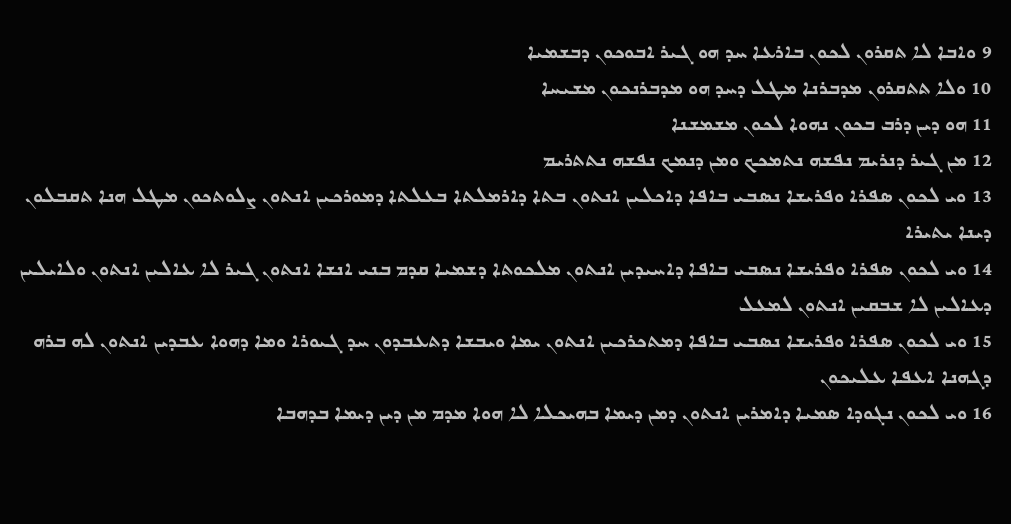9 ܘܐܒܐ ܠܐ ܬܩܪܘܢ ܠܟܘܢ ܒܐܪܥܐ ܚܕ ܗܘ ܓܝܪ ܐܒܘܟܘܢ ܕܒܫܡܝܐ
10 ܘܠܐ ܬܬܩܪܘܢ ܡܕܒܪܢܐ ܡܛܠ ܕܚܕ ܗܘ ܡܕܒܪܢܟܘܢ ܡܫܝܚܐ
11 ܗܘ ܕܝܢ ܕܪܒ ܒܟܘܢ ܢܗܘܐ ܠܟܘܢ ܡܫܡܫܢܐ
12 ܡܢ ܓܝܪ ܕܢܪܝܡ ܢܦܫܗ ܢܬܡܟܟ ܘܡܢ ܕܢܡܟ ܢܦܫܗ ܢܬܬܪܝܡ
13 ܘܝ ܠܟܘܢ ܤܦܪܐ ܘܦܪܝܫܐ ܢܤܒܝ ܒܐܦܐ ܕܐܟܠܝܢ ܐܢܬܘܢ ܒܬܐ ܕܐܪܡܠܬܐ ܒܥܠܬܐ ܕܡܘܪܟܝܢ ܐܢܬܘܢ ܨܠܘܬܟܘܢ ܡܛܠ ܗܢܐ ܬܩܒܠܘܢ ܕܝܢܐ ܝܬܝܪܐ
14 ܘܝ ܠܟܘܢ ܤܦܪܐ ܘܦܪܝܫܐ ܢܤܒܝ ܒܐܦܐ ܕܐܚܝܕܝܢ ܐܢܬܘܢ ܡܠܟܘܬܐ ܕܫܡܝܐ ܩܕܡ ܒܢܝ ܐܢܫܐ ܐܢܬܘܢ ܓܝܪ ܠܐ ܥܐܠܝܢ ܐܢܬܘܢ ܘܠܐܝܠܝܢ ܕܥܐܠܝܢ ܠܐ ܫܒܩܝܢ ܐܢܬܘܢ ܠܡܥܠ
15 ܘܝ ܠܟܘܢ ܤܦܪܐ ܘܦܪܝܫܐ ܢܤܒܝ ܒܐܦܐ ܕܡܬܟܪܟܝܢ ܐܢܬܘܢ ܝܡܐ ܘܝܒܫܐ ܕܬܥܒܕܘܢ ܚܕ ܓܝܘܪܐ ܘܡܐ ܕܗܘܐ ܥܒܕܝܢ ܐܢܬܘܢ ܠܗ ܒܪܗ ܕܓܗܢܐ ܐܥܦܐ ܥܠܝܟܘܢ
16 ܘܝ ܠܟܘܢ ܢܓܘܕܐ ܤܡܝܐ ܕܐܡܪܝܢ ܐܢܬܘܢ ܕܡܢ ܕܝܡܐ ܒܗܝܟܠܐ ܠܐ ܗܘܐ ܡܕܡ ܡܢ ܕܝܢ ܕܝܡܐ ܒܕܗܒܐ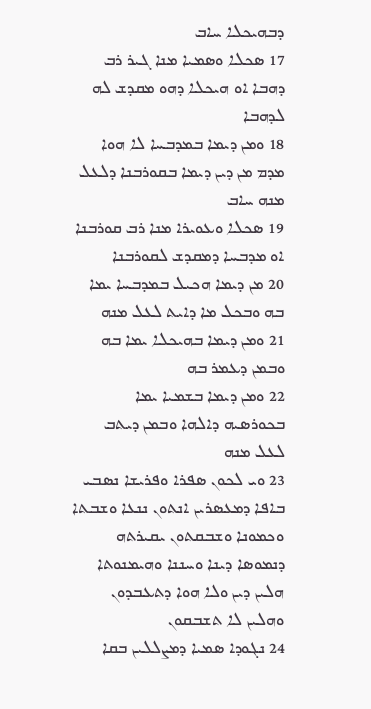ܕܒܗܝܟܠܐ ܚܐܒ
17 ܤܟܠܐ ܘܤܡܝܐ ܡܢܐ ܓܝܪ ܪܒ ܕܗܒܐ ܐܘ ܗܝܟܠܐ ܕܗܘ ܡܩܕܫ ܠܗ ܠܕܗܒܐ
18 ܘܡܢ ܕܝܡܐ ܒܡܕܒܚܐ ܠܐ ܗܘܐ ܡܕܡ ܡܢ ܕܝܢ ܕܝܡܐ ܒܩܘܪܒܢܐ ܕܠܥܠ ܡܢܗ ܚܐܒ
19 ܤܟܠܐ ܘܥܘܝܪܐ ܡܢܐ ܪܒ ܩܘܪܒܢܐ ܐܘ ܡܕܒܚܐ ܕܡܩܕܫ ܠܩܘܪܒܢܐ
20 ܡܢ ܕܝܡܐ ܗܟܝܠ ܒܡܕܒܚܐ ܝܡܐ ܒܗ ܘܒܟܠ ܡܐ ܕܐܝܬ ܠܥܠ ܡܢܗ
21 ܘܡܢ ܕܝܡܐ ܒܗܝܟܠܐ ܝܡܐ ܒܗ ܘܒܡܢ ܕܥܡܪ ܒܗ
22 ܘܡܢ ܕܝܡܐ ܒܫܡܝܐ ܝܡܐ ܒܟܘܪܤܝܗ ܕܐܠܗܐ ܘܒܡܢ ܕܝܬܒ ܠܥܠ ܡܢܗ
23 ܘܝ ܠܟܘܢ ܤܦܪܐ ܘܦܪܝܫܐ ܢܤܒܝ ܒܐܦܐ ܕܡܥܤܪܝܢ ܐܢܬܘܢ ܢܢܥܐ ܘܫܒܬܐ ܘܟܡܘܢܐ ܘܫܒܩܬܘܢ ܝܩܝܪܬܗ ܕܢܡܘܤܐ ܕܝܢܐ ܘܚܢܢܐ ܘܗܝܡܢܘܬܐ ܗܠܝܢ ܕܝܢ ܘܠܐ ܗܘܐ ܕܬܥܒܕܘܢ ܘܗܠܝܢ ܠܐ ܬܫܒܩܘܢ
24 ܢܓܘܕܐ ܤܡܝܐ ܕܡܨܠܠܝܢ ܒܩܐ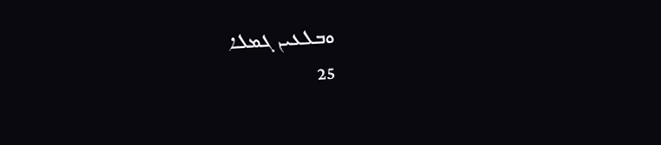ܘܒܠܥܝܢ ܓܡܠܐ
25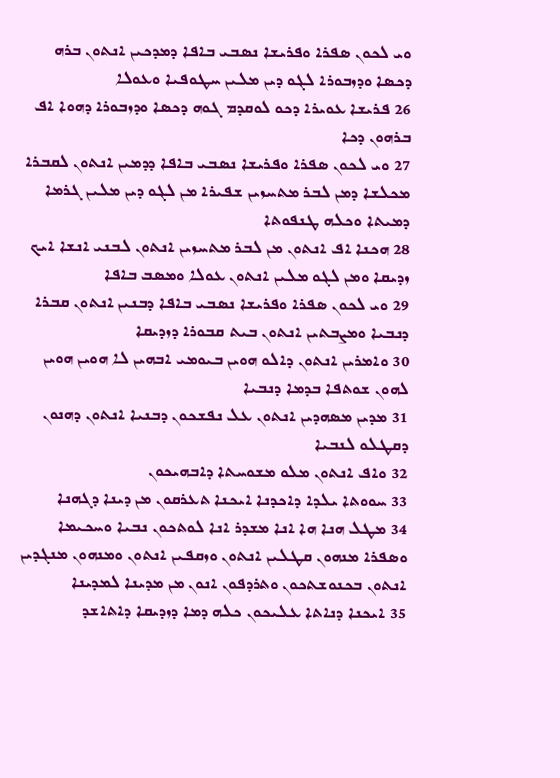ܘܝ ܠܟܘܢ ܤܦܪܐ ܘܦܪܝܫܐ ܢܤܒܝ ܒܐܦܐ ܕܡܕܟܝܢ ܐܢܬܘܢ ܒܪܗ ܕܟܤܐ ܘܕܙܒܘܪܐ ܠܓܘ ܕܝܢ ܡܠܝܢ ܚܛܘܦܝܐ ܘܥܘܠܐ
26 ܦܪܝܫܐ ܥܘܝܪܐ ܕܟܘ ܠܘܩܕܡ ܓܘܗ ܕܟܤܐ ܘܕܙܒܘܪܐ ܕܗܘܐ ܐܦ ܒܪܗܘܢ ܕܟܐ
27 ܘܝ ܠܟܘܢ ܤܦܪܐ ܘܦܪܝܫܐ ܢܤܒܝ ܒܐܦܐ ܕܕܡܝܢ ܐܢܬܘܢ ܠܩܒܪܐ ܡܟܠܫܐ ܕܡܢ ܠܒܪ ܡܬܚܙܝܢ ܫܦܝܪܐ ܡܢ ܠܓܘ ܕܝܢ ܡܠܝܢ ܓܪܡܐ ܕܡܝܬܐ ܘܟܠܗ ܛܢܦܘܬܐ
28 ܗܟܢܐ ܐܦ ܐܢܬܘܢ ܡܢ ܠܒܪ ܡܬܚܙܝܢ ܐܢܬܘܢ ܠܒܢܝ ܐܢܫܐ ܐܝܟ ܙܕܝܩܐ ܘܡܢ ܠܓܘ ܡܠܝܢ ܐܢܬܘܢ ܥܘܠܐ ܘܡܤܒ ܒܐܦܐ
29 ܘܝ ܠܟܘܢ ܤܦܪܐ ܘܦܪܝܫܐ ܢܤܒܝ ܒܐܦܐ ܕܒܢܝܢ ܐܢܬܘܢ ܩܒܪܐ ܕܢܒܝܐ ܘܡܨܒܬܝܢ ܐܢܬܘܢ ܒܝܬ ܩܒܘܪܐ ܕܙܕܝܩܐ
30 ܘܐܡܪܝܢ ܐܢܬܘܢ ܕܐܠܘ ܗܘܝܢ ܒܝܘܡܝ ܐܒܗܝܢ ܠܐ ܗܘܝܢ ܗܘܝܢ ܠܗܘܢ ܫܘܬܦܐ ܒܕܡܐ ܕܢܒܝܐ
31 ܡܕܝܢ ܡܤܗܕܝܢ ܐܢܬܘܢ ܥܠ ܢܦܫܟܘܢ ܕܒܢܝܐ ܐܢܬܘܢ ܕܗܢܘܢ ܕܩܛܠܘ ܠܢܒܝܐ
32 ܘܐܦ ܐܢܬܘܢ ܡܠܘ ܡܫܘܚܬܐ ܕܐܒܗܝܟܘܢ
33 ܚܘܘܬܐ ܝܠܕܐ ܕܐܟܕܢܐ ܐܝܟܢܐ ܬܥܪܩܘܢ ܡܢ ܕܝܢܐ ܕܓܗܢܐ
34 ܡܛܠ ܗܢܐ ܗܐ ܐܢܐ ܡܫܕܪ ܐܢܐ ܠܘܬܟܘܢ ܢܒܝܐ ܘܚܟܝܡܐ ܘܤܦܪܐ ܡܢܗܘܢ ܩܛܠܝܢ ܐܢܬܘܢ ܘܙܩܦܝܢ ܐܢܬܘܢ ܘܡܢܗܘܢ ܡܢܓܕܝܢ ܐܢܬܘܢ ܒܟܢܘܫܬܟܘܢ ܘܬܪܕܦܘܢ ܐܢܘܢ ܡܢ ܡܕܝܢܐ ܠܡܕܝܢܐ
35 ܐܝܟܢܐ ܕܢܐܬܐ ܥܠܝܟܘܢ ܟܠܗ ܕܡܐ ܕܙܕܝܩܐ ܕܐܬܐܫܕ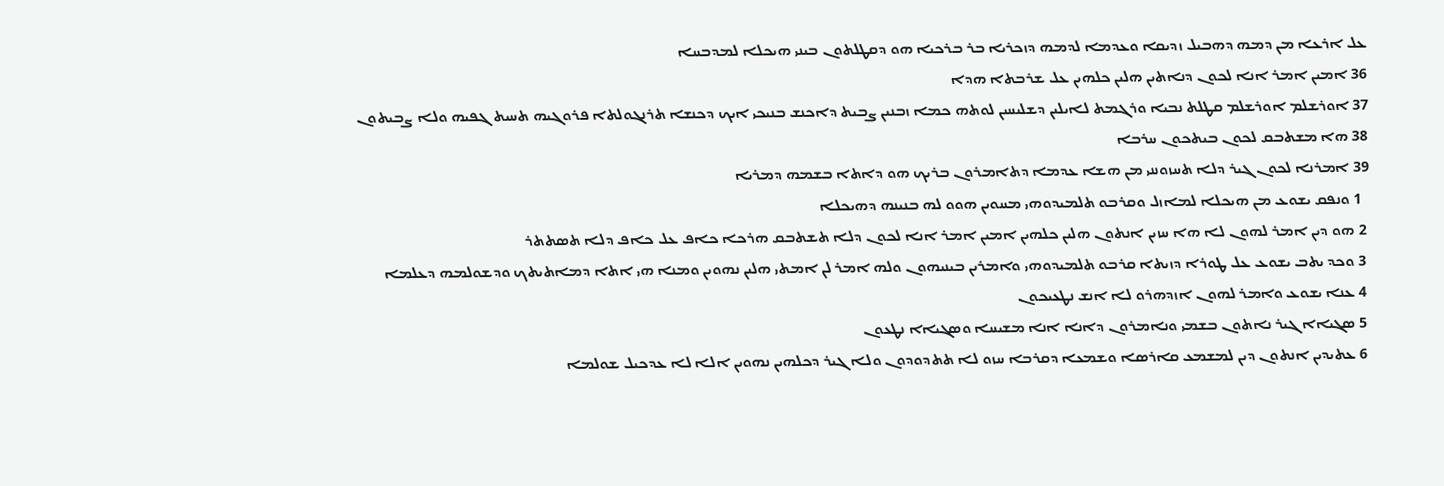ܥܠ ܐܪܥܐ ܡܢ ܕܡܗ ܕܗܒܝܠ ܙܕܝܩܐ ܘܥܕܡܐ ܠܕܡܗ ܕܙܟܪܝܐ ܒܪ ܒܪܟܝܐ ܗܘ ܕܩܛܠܬܘܢ ܒܝܢܝ ܗܝܟܠܐ ܠܡܕܒܚܐ
36 ܐܡܝܢ ܐܡܪ ܐܢܐ ܠܟܘܢ ܕܢܐܬܝܢ ܗܠܝܢ ܟܠܗܝܢ ܥܠ ܫܪܒܬܐ ܗܕܐ
37 ܐܘܪܫܠܡ ܐܘܪܫܠܡ ܩܛܠܬ ܢܒܝܐ ܘܪܓܡܬ ܠܐܝܠܝܢ ܕܫܠܝܚܝܢ ܠܘܬܗ ܟܡܐ ܙܒܢܝܢ ܨܒܝܬ ܕܐܟܢܫ ܒܢܝܟܝ ܐܝܟ ܕܟܢܫܐ ܬܪܢܓܘܠܬܐ ܦܪܘܓܝܗ ܬܚܝܬ ܓܦܝܗ ܘܠܐ ܨܒܝܬܘܢ
38 ܗܐ ܡܫܬܒܩ ܠܟܘܢ ܒܝܬܟܘܢ ܚܪܒܐ
39 ܐܡܪܢܐ ܠܟܘܢ ܓܝܪ ܕܠܐ ܬܚܙܘܢܢܝ ܡܢ ܗܫܐ ܥܕܡܐ ܕܬܐܡܪܘܢ ܒܪܝܟ ܗܘ ܕܐܬܐ ܒܫܡܗ ܕܡܪܝܐ
  1 ܘܢܦܩ ܝܫܘܥ ܡܢ ܗܝܟܠܐ ܠܡܐܙܠ ܘܩܪܒܘ ܬܠܡܝܕܘܗܝ ܡܚܘܝܢ ܗܘܘ ܠܗ ܒܢܝܢܗ ܕܗܝܟܠܐ
 2 ܗܘ ܕܝܢ ܐܡܪ ܠܗܘܢ ܠܐ ܗܐ ܚܙܝܢ ܐܢܬܘܢ ܗܠܝܢ ܟܠܗܝܢ ܐܡܝܢ ܐܡܪ ܐܢܐ ܠܟܘܢ ܕܠܐ ܬܫܬܒܩ ܗܪܟܐ ܟܐܦ ܥܠ ܟܐܦ ܕܠܐ ܬܤܬܬܪ
 3 ܘܟܕ ܝܬܒ ܝܫܘܥ ܥܠ ܛܘܪܐ ܕܙܝܬܐ ܩܪܒܘ ܬܠܡܝܕܘܗܝ ܘܐܡܪܝܢ ܒܝܢܝܗܘܢ ܘܠܗ ܐܡܪ ܠܢ ܐܡܬܝ ܗܠܝܢ ܢܗܘܝܢ ܘܡܢܐ ܗܝ ܐܬܐ ܕܡܐܬܝܬܟ ܘܕܫܘܠܡܗ ܕܥܠܡܐ
 4 ܥܢܐ ܝܫܘܥ ܘܐܡܪ ܠܗܘܢ ܐܙܕܗܪܘ ܠܐ ܐܢܫ ܢܛܥܝܟܘܢ
 5 ܤܓܝܐܐ ܓܝܪ ܢܐܬܘܢ ܒܫܡܝ ܘܢܐܡܪܘܢ ܕܐܢܐ ܐܢܐ ܡܫܝܚܐ ܘܤܓܝܐܐ ܢܛܥܘܢ
 6 ܥܬܝܕܝܢ ܐܢܬܘܢ ܕܝܢ ܠܡܫܡܥ ܩܐܪܤܐ ܘܫܡܥܐ ܕܩܪܒܐ ܚܙܘ ܠܐ ܬܬܕܘܕܘܢ ܘܠܐ ܓܝܪ ܕܟܠܗܝܢ ܢܗܘܝܢ ܐܠܐ ܠܐ ܥܕܟܝܠ ܫܘܠܡܐ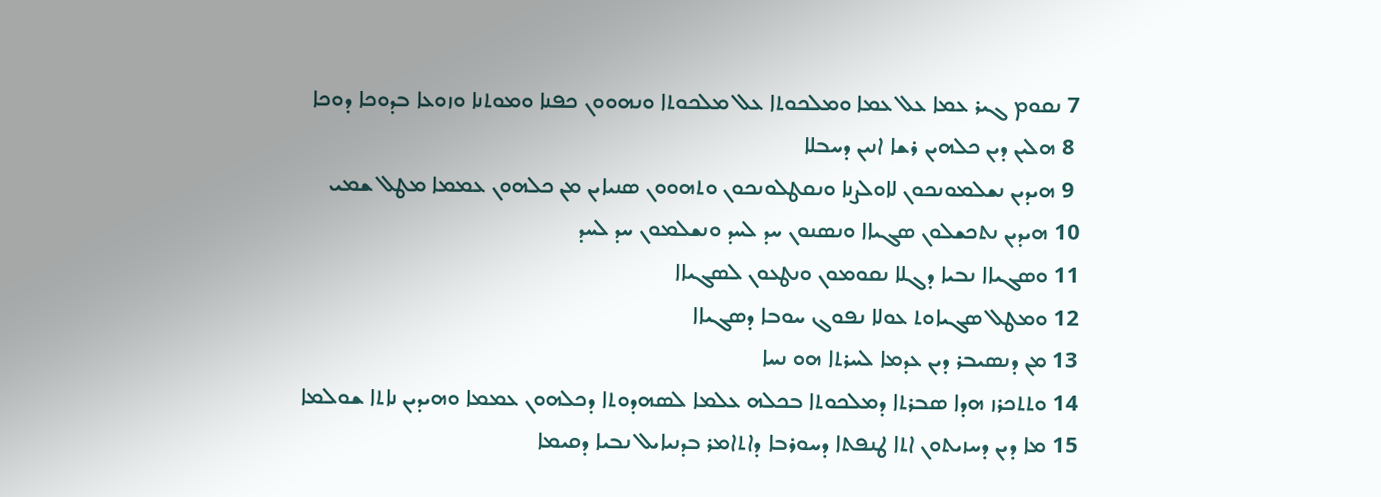7 ܢܩܘܡ ܓܝܪ ܥܡܐ ܥܠ ܥܡܐ ܘܡܠܟܘܬܐ ܥܠ ܡܠܟܘܬܐ ܘܢܗܘܘܢ ܟܦܢܐ ܘܡܘܬܢܐ ܘܙܘܥܐ ܒܕܘܟܐ ܕܘܟܐ
 8 ܗܠܝܢ ܕܝܢ ܟܠܗܝܢ ܪܫܐ ܐܢܝܢ ܕܚܒܠܐ
 9 ܗܝܕܝܢ ܢܫܠܡܘܢܟܘܢ ܠܐܘܠܨܢܐ ܘܢܩܛܠܘܢܟܘܢ ܘܬܗܘܘܢ ܤܢܝܐܝܢ ܡܢ ܟܠܗܘܢ ܥܡܡܐ ܡܛܠ ܫܡܝ
10 ܗܝܕܝܢ ܢܬܟܫܠܘܢ ܤܓܝܐܐ ܘܢܤܢܘܢ ܚܕ ܠܚܕ ܘܢܫܠܡܘܢ ܚܕ ܠܚܕ
11 ܘܤܓܝܐܐ ܢܒܝܐ ܕܓܠܐ ܢܩܘܡܘܢ ܘܢܛܥܘܢ ܠܤܓܝܐܐ
12 ܘܡܛܠ ܤܓܝܐܘܬ ܥܘܠܐ ܢܦܘܓ ܚܘܒܐ ܕܤܓܝܐܐ
13 ܡܢ ܕܢܤܝܒܪ ܕܝܢ ܥܕܡܐ ܠܚܪܬܐ ܗܘ ܢܚܐ
14 ܘܬܬܟܪܙ ܗܕܐ ܤܒܪܬܐ ܕܡܠܟܘܬܐ ܒܟܠܗ ܥܠܡܐ ܠܤܗܕܘܬܐ ܕܟܠܗܘܢ ܥܡܡܐ ܘܗܝܕܝܢ ܢܐܬܐ ܫܘܠܡܐ
15 ܡܐ ܕܝܢ ܕܚܙܝܬܘܢ ܐܬܐ ܛܢܦܬܐ ܕܚܘܪܒܐ ܕܐܬܐܡܪ ܒܕܢܝܐܝܠ ܢܒܝܐ ܕܩܝܡܐ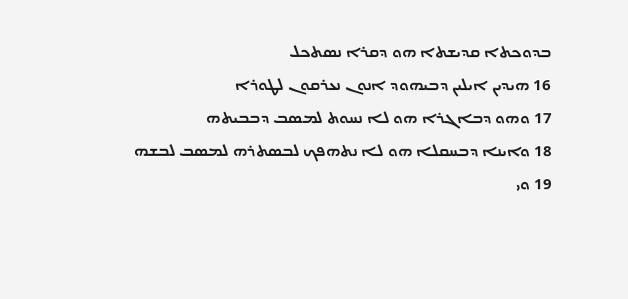ܒܕܘܟܬܐ ܩܕܝܫܬܐ ܗܘ ܕܩܪܐ ܢܤܬܟܠ
16 ܗܝܕܝܢ ܐܝܠܝܢ ܕܒܝܗܘܕ ܐܢܘܢ ܢܥܪܩܘܢ ܠܛܘܪܐ
17 ܘܗܘ ܕܒܐܓܪܐ ܗܘ ܠܐ ܢܚܘܬ ܠܡܤܒ ܕܒܒܝܬܗ
18 ܘܐܝܢܐ ܕܒܚܩܠܐ ܗܘ ܠܐ ܢܬܗܦܟ ܠܒܤܬܪܗ ܠܡܤܒ ܠܒܫܗ
19 ܘܝ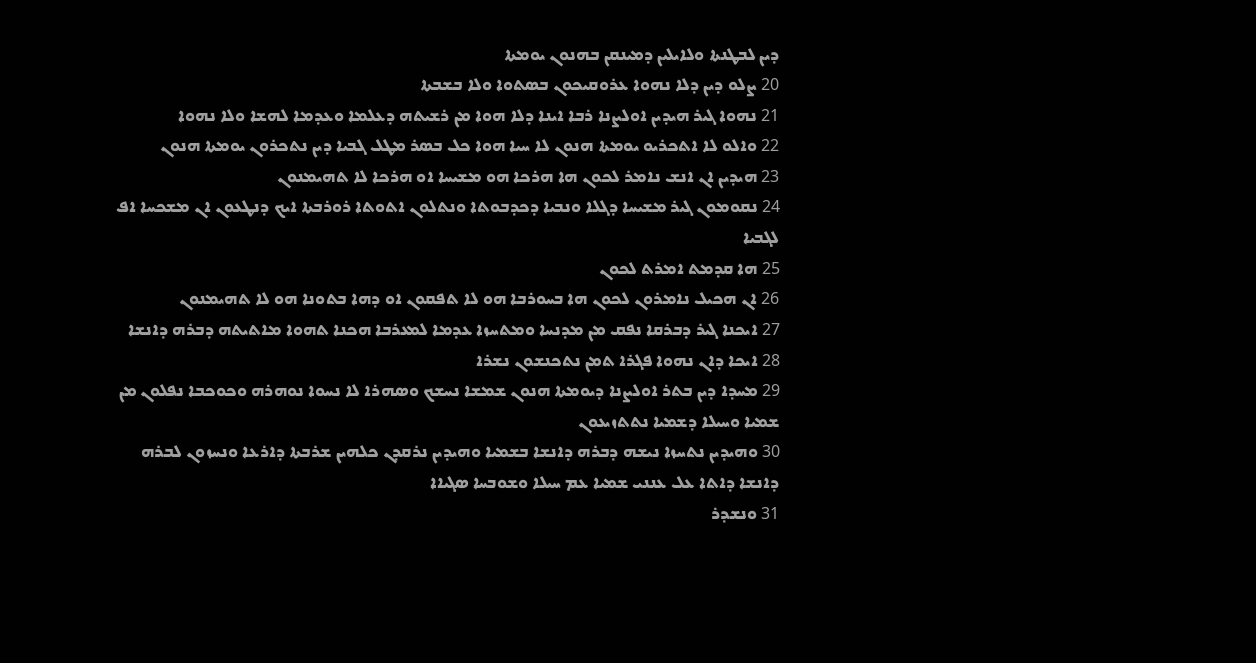ܕܝܢ ܠܒܛܢܬܐ ܘܠܐܝܠܝܢ ܕܡܝܢܩܢ ܒܗܢܘܢ ܝܘܡܬܐ
20 ܨܠܘ ܕܝܢ ܕܠܐ ܢܗܘܐ ܥܪܘܩܝܟܘܢ ܒܤܬܘܐ ܘܠܐ ܒܫܒܬܐ
21 ܢܗܘܐ ܓܝܪ ܗܝܕܝܢ ܐܘܠܨܢܐ ܪܒܐ ܐܝܢܐ ܕܠܐ ܗܘܐ ܡܢ ܪܫܝܬܗ ܕܥܠܡܐ ܘܥܕܡܐ ܠܗܫܐ ܘܠܐ ܢܗܘܐ
22 ܘܐܠܘ ܠܐ ܐܬܟܪܝܘ ܝܘܡܬܐ ܗܢܘܢ ܠܐ ܚܝܐ ܗܘܐ ܟܠ ܒܤܪ ܡܛܠ ܓܒܝܐ ܕܝܢ ܢܬܟܪܘܢ ܝܘܡܬܐ ܗܢܘܢ
23 ܗܝܕܝܢ ܐܢ ܐܢܫ ܢܐܡܪ ܠܟܘܢ ܗܐ ܗܪܟܐ ܗܘ ܡܫܝܚܐ ܐܘ ܗܪܟܐ ܠܐ ܬܗܝܡܢܘܢ
24 ܢܩܘܡܘܢ ܓܝܪ ܡܫܝܚܐ ܕܓܠܐ ܘܢܒܝܐ ܕܟܕܒܘܬܐ ܘܢܬܠܘܢ ܐܬܘܬܐ ܪܘܪܒܬܐ ܐܝܟ ܕܢܛܥܘܢ ܐܢ ܡܫܟܚܐ ܐܦ ܠܓܒܝܐ
25 ܗܐ ܩܕܡܬ ܐܡܪܬ ܠܟܘܢ
26 ܐܢ ܗܟܝܠ ܢܐܡܪܘܢ ܠܟܘܢ ܗܐ ܒܚܘܪܒܐ ܗܘ ܠܐ ܬܦܩܘܢ ܐܘ ܕܗܐ ܒܬܘܢܐ ܗܘ ܠܐ ܬܗܝܡܢܘܢ
27 ܐܝܟܢܐ ܓܝܪ ܕܒܪܩܐ ܢܦܩ ܡܢ ܡܕܢܚܐ ܘܡܬܚܙܐ ܥܕܡܐ ܠܡܥܪܒܐ ܗܟܢܐ ܬܗܘܐ ܡܐܬܝܬܗ ܕܒܪܗ ܕܐܢܫܐ
28 ܐܝܟܐ ܕܐܢ ܢܗܘܐ ܦܓܪܐ ܬܡܢ ܢܬܟܢܫܘܢ ܢܫܪܐ
29 ܡܚܕܐ ܕܝܢ ܒܬܪ ܐܘܠܨܢܐ ܕܝܘܡܬܐ ܗܢܘܢ ܫܡܫܐ ܢܚܫܟ ܘܤܗܪܐ ܠܐ ܢܚܘܐ ܢܘܗܪܗ ܘܟܘܟܒܐ ܢܦܠܘܢ ܡܢ ܫܡܝܐ ܘܚܝܠܐ ܕܫܡܝܐ ܢܬܬܙܝܥܘܢ
30 ܘܗܝܕܝܢ ܢܬܚܙܐ ܢܝܫܗ ܕܒܪܗ ܕܐܢܫܐ ܒܫܡܝܐ ܘܗܝܕܝܢ ܢܪܩܕܢ ܟܠܗܝܢ ܫܪܒܬܐ ܕܐܪܥܐ ܘܢܚܙܘܢ ܠܒܪܗ ܕܐܢܫܐ ܕܐܬܐ ܥܠ ܥܢܢܝ ܫܡܝܐ ܥܡ ܚܝܠܐ ܘܫܘܒܚܐ ܤܓܝܐܐ
31 ܘܢܫܕܪ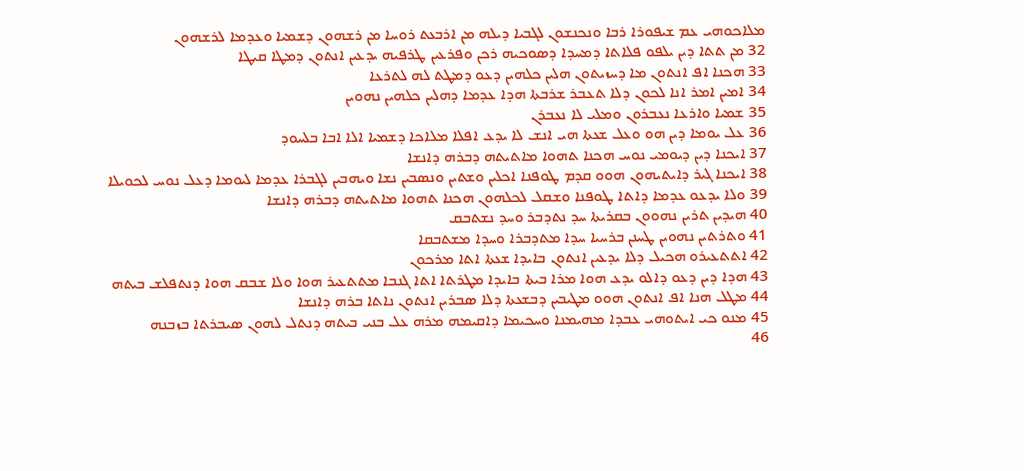ܡܠܐܟܘܗܝ ܥܡ ܫܝܦܘܪܐ ܪܒܐ ܘܢܟܢܫܘܢ ܠܓܒܝܐ ܕܝܠܗ ܡܢ ܐܪܒܥܬ ܪܘܚܐ ܡܢ ܪܫܗܘܢ ܕܫܡܝܐ ܘܥܕܡܐ ܠܪܫܗܘܢ
32 ܡܢ ܬܬܐ ܕܝܢ ܝܠܦܘ ܦܠܐܬܐ ܕܡܚܕܐ ܕܤܘܟܝܗ ܪܟܢ ܘܦܪܥܝܢ ܛܪܦܝܗ ܝܕܥܝܢ ܐܢܬܘܢ ܕܡܛܐ ܩܝܛܐ
33 ܗܟܢܐ ܐܦ ܐܢܬܘܢ ܡܐ ܕܚܙܝܬܘܢ ܗܠܝܢ ܟܠܗܝܢ ܕܥܘ ܕܡܛܬ ܠܗ ܠܬܪܥܐ
34 ܐܡܝܢ ܐܡܪ ܐܢܐ ܠܟܘܢ ܕܠܐ ܬܥܒܪ ܫܪܒܬܐ ܗܕܐ ܥܕܡܐ ܕܗܠܝܢ ܟܠܗܝܢ ܢܗܘܝܢ
35 ܫܡܝܐ ܘܐܪܥܐ ܢܥܒܪܘܢ ܘܡܠܝ ܠܐ ܢܥܒܪܢ
36 ܥܠ ܝܘܡܐ ܕܝܢ ܗܘ ܘܥܠ ܫܥܬܐ ܗܝ ܐܢܫ ܠܐ ܝܕܥ ܐܦܠܐ ܡܠܐܟܐ ܕܫܡܝܐ ܐܠܐ ܐܒܐ ܒܠܚܘܕ
37 ܐܝܟܢܐ ܕܝܢ ܕܝܘܡܝ ܢܘܚ ܗܟܢܐ ܬܗܘܐ ܡܐܬܝܬܗ ܕܒܪܗ ܕܐܢܫܐ
38 ܐܝܟܢܐ ܓܝܪ ܕܐܝܬܝܗܘܢ ܗܘܘ ܩܕܡ ܛܘܦܢܐ ܐܟܠܝܢ ܘܫܬܝܢ ܘܢܤܒܝܢ ܢܫܐ ܘܝܗܒܝܢ ܠܓܒܪܐ ܥܕܡܐ ܠܝܘܡܐ ܕܥܠ ܢܘܚ ܠܟܘܝܠܐ
39 ܘܠܐ ܝܕܥܘ ܥܕܡܐ ܕܐܬܐ ܛܘܦܢܐ ܘܫܩܠ ܠܟܠܗܘܢ ܗܟܢܐ ܬܗܘܐ ܡܐܬܝܬܗ ܕܒܪܗ ܕܐܢܫܐ
40 ܗܝܕܝܢ ܬܪܝܢ ܢܗܘܘܢ ܒܩܪܝܬܐ ܚܕ ܢܬܕܒܪ ܘܚܕ ܢܫܬܒܩ
41 ܘܬܪܬܝܢ ܢܗܘܝܢ ܛܚܢܢ ܒܪܚܝܐ ܚܕܐ ܡܬܕܒܪܐ ܘܚܕܐ ܡܫܬܒܩܐ
42 ܐܬܬܥܝܪܘ ܗܟܝܠ ܕܠܐ ܝܕܥܝܢ ܐܢܬܘܢ ܒܐܝܕܐ ܫܥܬܐ ܐܬܐ ܡܪܟܘܢ
43 ܗܕܐ ܕܝܢ ܕܥܘ ܕܐܠܘ ܝܕܥ ܗܘܐ ܡܪܐ ܒܝܬܐ ܒܐܝܕܐ ܡܛܪܬܐ ܐܬܐ ܓܢܒܐ ܡܬܬܥܝܪ ܗܘܐ ܘܠܐ ܫܒܩ ܗܘܐ ܕܢܬܦܠܫ ܒܝܬܗ
44 ܡܛܠ ܗܢܐ ܐܦ ܐܢܬܘܢ ܗܘܘ ܡܛܝܒܝܢ ܕܒܫܥܬܐ ܕܠܐ ܤܒܪܝܢ ܐܢܬܘܢ ܢܐܬܐ ܒܪܗ ܕܐܢܫܐ
45 ܡܢܘ ܟܝ ܐܝܬܘܗܝ ܥܒܕܐ ܡܗܝܡܢܐ ܘܚܟܝܡܐ ܕܐܩܝܡܗ ܡܪܗ ܥܠ ܒܢܝ ܒܝܬܗ ܕܢܬܠ ܠܗܘܢ ܤܝܒܪܬܐ ܒܙܒܢܗ
46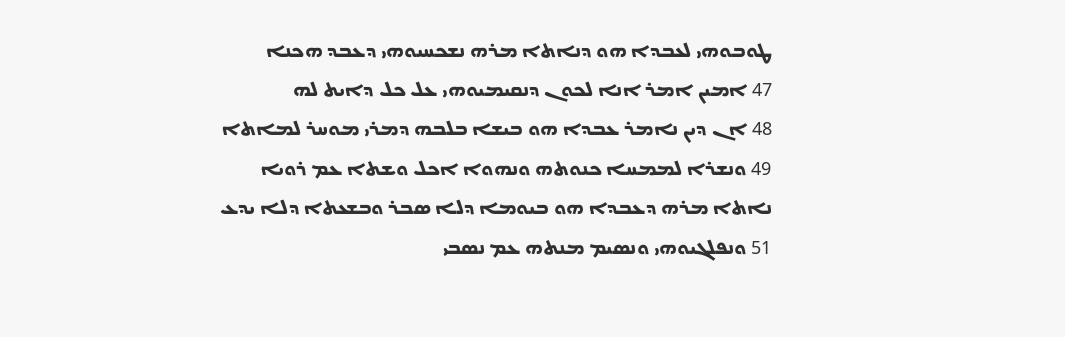ܛܘܒܘܗܝ ܠܥܒܕܐ ܗܘ ܕܢܐܬܐ ܡܪܗ ܢܫܟܚܝܘܗܝ ܕܥܒܕ ܗܟܢܐ
47 ܐܡܝܢ ܐܡܪ ܐܢܐ ܠܟܘܢ ܕܢܩܝܡܝܘܗܝ ܥܠ ܟܠ ܕܐܝܬ ܠܗ
48 ܐܢ ܕܝܢ ܢܐܡܪ ܥܒܕܐ ܗܘ ܒܝܫܐ ܒܠܒܗ ܕܡܪܝ ܡܘܚܪ ܠܡܐܬܐ
49 ܘܢܫܪܐ ܠܡܡܚܐ ܟܢܘܬܗ ܘܢܗܘܐ ܐܟܠ ܘܫܬܐ ܥܡ ܪܘܝܐ
ܢܐܬܐ ܡܪܗ ܕܥܒܕܐ ܗܘ ܒܝܘܡܐ ܕܠܐ ܤܒܪ ܘܒܫܥܬܐ ܕܠܐ ܝܕܥ
51 ܘܢܦܠܓܝܘܗܝ ܘܢܤܝܡ ܡܢܬܗ ܥܡ ܢܤܒܝ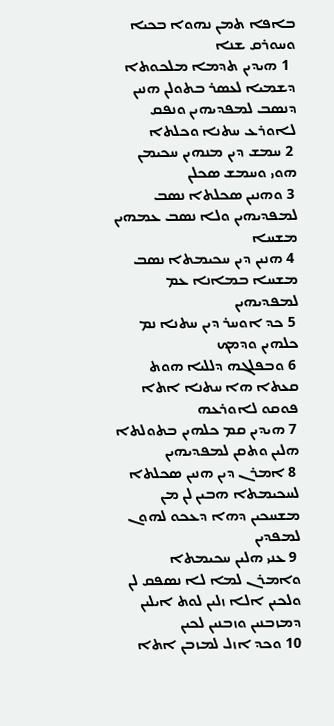ܒܐܦܐ ܬܡܢ ܢܗܘܐ ܒܟܝܐ ܘܚܘܪܩ ܫܢܐ
  1 ܗܝܕܝܢ ܬܕܡܐ ܡܠܟܘܬܐ ܕܫܡܝܐ ܠܥܤܪ ܒܬܘܠܢ ܗܢܝܢ ܕܢܤܒ ܠܡܦܕܝܗܝܢ ܘܢܦܩ ܠܐܘܪܥ ܚܬܢܐ ܘܟܠܬܐ
 2 ܚܡܫ ܕܝܢ ܡܢܗܝܢ ܚܟܝܡܢ ܗܘܝ ܘܚܡܫ ܤܟܠܢ
 3 ܘܗܢܝܢ ܤܟܠܬܐ ܢܤܒ ܠܡܦܕܝܗܝܢ ܘܠܐ ܢܤܒ ܥܡܗܝܢ ܡܫܚܐ
 4 ܗܢܝܢ ܕܝܢ ܚܟܝܡܬܐ ܢܤܒ ܡܫܚܐ ܒܡܐܢܐ ܥܡ ܠܡܦܕܝܗܝܢ
 5 ܟܕ ܐܘܚܪ ܕܝܢ ܚܬܢܐ ܢܡ ܟܠܗܝܢ ܘܕܡܟ
 6 ܘܒܦܠܓܗ ܕܠܠܝܐ ܗܘܬ ܩܥܬܐ ܗܐ ܚܬܢܐ ܐܬܐ ܦܘܩܘ ܠܐܘܪܥܗ
 7 ܗܝܕܝܢ ܩܡ ܟܠܗܝܢ ܒܬܘܠܬܐ ܗܠܝܢ ܘܬܩܢ ܠܡܦܕܝܗܝܢ
 8 ܐܡܪܢ ܕܝܢ ܗܢܝܢ ܤܟܠܬܐ ܠܚܟܝܡܬܐ ܗܒܝܢ ܠܢ ܡܢ ܡܫܚܟܝܢ ܕܗܐ ܕܥܟܘ ܠܗܘܢ ܠܡܦܕܝܢ
 9 ܥܢܝ ܗܠܝܢ ܚܟܝܡܬܐ ܘܐܡܪܢ ܠܡܐ ܠܐ ܢܤܦܩ ܠܢ ܘܠܟܝܢ ܐܠܐ ܙܠܝܢ ܠܘܬ ܐܝܠܝܢ ܕܡܙܒܢܝܢ ܘܙܒܢܝܢ ܠܟܝܢ
10 ܘܟܕ ܐܙܠ ܠܡܙܒܢ ܐܬܐ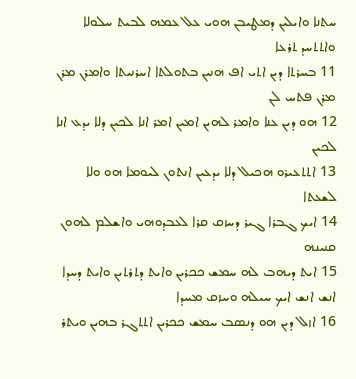ܚܬܢܐ ܘܐܝܠܝܢ ܕܡܛܝܒܢ ܗܘܝ ܥܠ ܥܡܗ ܠܒܝܬ ܚܠܘܠܐ ܘܐܬܬܚܕ ܬܪܥܐ
11 ܒܚܪܬܐ ܕܝܢ ܐܬܝ ܐܦ ܗܢܝܢ ܒܬܘܠܬܐ ܐܚܪܢܝܬܐ ܘܐܡܪܢ ܡܪܢ ܡܪܢ ܦܬܚ ܠܢ
12 ܗܘ ܕܝܢ ܥܢܐ ܘܐܡܪ ܠܗܝܢ ܐܡܝܢ ܐܡܪ ܐܢܐ ܠܟܝܢ ܕܠܐ ܝܕܥ ܐܢܐ ܠܟܝܢ
13 ܐܬܬܥܝܪܘ ܗܟܝܠ ܕܠܐ ܝܕܥܝܢ ܐܢܬܘܢ ܠܝܘܡܐ ܗܘ ܘܠܐ ܠܫܥܬܐ
14 ܐܝܟ ܓܒܪܐ ܓܝܪ ܕܚܙܩ ܩܪܐ ܠܥܒܕܘܗܝ ܘܐܫܠܡ ܠܗܘܢ ܩܢܝܢܗ
15 ܐܝܬ ܕܝܗܒ ܠܗ ܚܡܫ ܟܟܪܝܢ ܘܐܝܬ ܕܬܪܬܝܢ ܘܐܝܬ ܕܚܕܐ ܐܢܫ ܐܢܫ ܐܝܟ ܚܝܠܗ ܘܚܙܩ ܡܚܕܐ
16 ܐܙܠ ܕܝܢ ܗܘ ܕܢܤܒ ܚܡܫ ܟܟܪܝܢ ܐܬܬܓܪ ܒܗܝܢ ܘܝܬܪ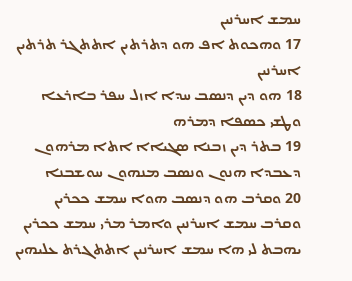ܚܡܫ ܐܚܪܢܝܢ
17 ܘܗܟܘܬ ܐܦ ܗܘ ܕܬܪܬܝܢ ܐܬܬܓܪ ܬܪܬܝܢ ܐܚܪܢܝܢ
18 ܗܘ ܕܝܢ ܕܢܤܒ ܚܕܐ ܐܙܠ ܚܦܪ ܒܐܪܥܐ ܘܛܫܝ ܟܤܦܐ ܕܡܪܗ
19 ܒܬܪ ܕܝܢ ܙܒܢܐ ܤܓܝܐܐ ܐܬܐ ܡܪܗܘܢ ܕܥܒܕܐ ܗܢܘܢ ܘܢܤܒ ܡܢܗܘܢ ܚܘܫܒܢܐ
20 ܘܩܪܒ ܗܘ ܕܢܤܒ ܗܘܐ ܚܡܫ ܟܟܪܝܢ ܘܩܪܒ ܚܡܫ ܐܚܪܢܝܢ ܘܐܡܪ ܡܪܝ ܚܡܫ ܟܟܪܝܢ ܝܗܒܬ ܠܝ ܗܐ ܚܡܫ ܐܚܪܢܝܢ ܐܬܬܓܪܬ ܥܠܝܗܝܢ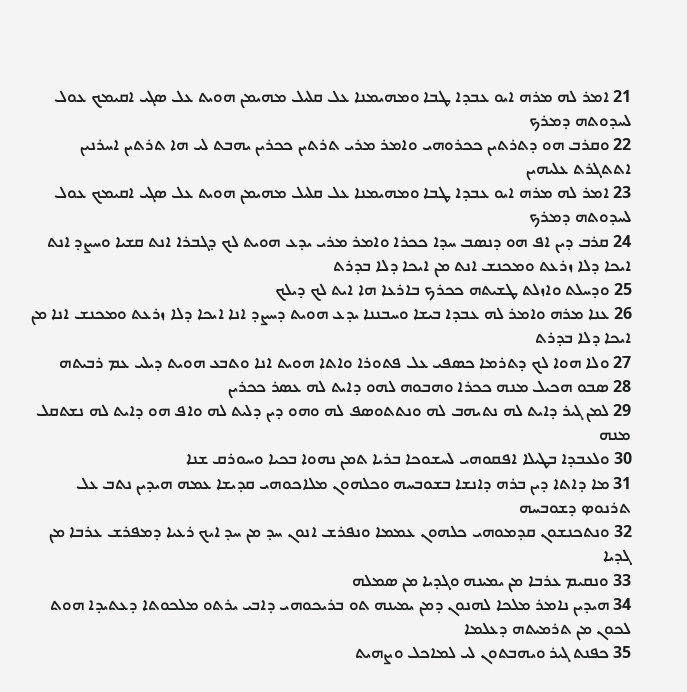21 ܐܡܪ ܠܗ ܡܪܗ ܐܝܘ ܥܒܕܐ ܛܒܐ ܘܡܗܝܡܢܐ ܥܠ ܩܠܝܠ ܡܗܝܡܢ ܗܘܝܬ ܥܠ ܤܓܝ ܐܩܝܡܟ ܥܘܠ ܠܚܕܘܬܗ ܕܡܪܟ
22 ܘܩܪܒ ܗܘ ܕܬܪܬܝܢ ܟܟܪܘܗܝ ܘܐܡܪ ܡܪܝ ܬܪܬܝܢ ܟܟܪܝܢ ܝܗܒܬ ܠܝ ܗܐ ܬܪܬܝܢ ܐܚܪܢܝܢ ܐܬܬܓܪܬ ܥܠܝܗܝܢ
23 ܐܡܪ ܠܗ ܡܪܗ ܐܝܘ ܥܒܕܐ ܛܒܐ ܘܡܗܝܡܢܐ ܥܠ ܩܠܝܠ ܡܗܝܡܢ ܗܘܝܬ ܥܠ ܤܓܝ ܐܩܝܡܟ ܥܘܠ ܠܚܕܘܬܗ ܕܡܪܟ
24 ܩܪܒ ܕܝܢ ܐܦ ܗܘ ܕܢܤܒ ܚܕܐ ܟܟܪܐ ܘܐܡܪ ܡܪܝ ܝܕܥ ܗܘܝܬ ܠܟ ܕܓܒܪܐ ܐܢܬ ܩܫܝܐ ܘܚܨܕ ܐܢܬ ܐܝܟܐ ܕܠܐ ܙܪܥܬ ܘܡܟܢܫ ܐܢܬ ܡܢ ܐܝܟܐ ܕܠܐ ܒܕܪܬ
25 ܘܕܚܠܬ ܘܐܙܠܬ ܛܫܝܬܗ ܟܟܪܟ ܒܐܪܥܐ ܗܐ ܐܝܬ ܠܟ ܕܝܠܟ
26 ܥܢܐ ܡܪܗ ܘܐܡܪ ܠܗ ܥܒܕܐ ܒܝܫܐ ܘܚܒܢܢܐ ܝܕܥ ܗܘܝܬ ܕܚܨܕ ܐܢܐ ܐܝܟܐ ܕܠܐ ܙܪܥܬ ܘܡܟܢܫ ܐܢܐ ܡܢ ܐܝܟܐ ܕܠܐ ܒܕܪܬ
27 ܘܠܐ ܗܘܐ ܠܟ ܕܬܪܡܐ ܟܤܦܝ ܥܠ ܦܬܘܪܐ ܘܐܬܐ ܗܘܝܬ ܐܢܐ ܘܬܒܥ ܗܘܝܬ ܕܝܠܝ ܥܡ ܪܒܝܬܗ
28 ܤܒܘ ܗܟܝܠ ܡܢܗ ܟܟܪܐ ܘܗܒܘܗ ܠܗܘ ܕܐܝܬ ܠܗ ܥܤܪ ܟܟܪܝܢ
29 ܠܡܢ ܓܝܪ ܕܐܝܬ ܠܗ ܢܬܝܗܒ ܠܗ ܘܢܬܬܘܤܦ ܠܗ ܘܗܘ ܕܝܢ ܕܠܝܬ ܠܗ ܘܐܦ ܗܘ ܕܐܝܬ ܠܗ ܢܫܬܩܠ ܡܢܗ
30 ܘܠܥܒܕܐ ܒܛܝܠܐ ܐܦܩܘܗܝ ܠܚܫܘܟܐ ܒܪܝܐ ܬܡܢ ܢܗܘܐ ܒܟܝܐ ܘܚܘܪܩ ܫܢܐ
31 ܡܐ ܕܐܬܐ ܕܝܢ ܒܪܗ ܕܐܢܫܐ ܒܫܘܒܚܗ ܘܟܠܗܘܢ ܡܠܐܟܘܗܝ ܩܕܝܫܐ ܥܡܗ ܗܝܕܝܢ ܢܬܒ ܥܠ ܬܪܢܘܤ ܕܫܘܒܚܗ
32 ܘܢܬܟܢܫܘܢ ܩܕܡܘܗܝ ܟܠܗܘܢ ܥܡܡܐ ܘܢܦܪܫ ܐܢܘܢ ܚܕ ܡܢ ܚܕ ܐܝܟ ܪܥܝܐ ܕܡܦܪܫ ܥܪܒܐ ܡܢ ܓܕܝܐ
33 ܘܢܩܝܡ ܥܪܒܐ ܡܢ ܝܡܝܢܗ ܘܓܕܝܐ ܡܢ ܤܡܠܗ
34 ܗܝܕܝܢ ܢܐܡܪ ܡܠܟܐ ܠܗܢܘܢ ܕܡܢ ܝܡܝܢܗ ܬܘ ܒܪܝܟܘܗܝ ܕܐܒܝ ܝܪܬܘ ܡܠܟܘܬܐ ܕܥܬܝܕܐ ܗܘܬ ܠܟܘܢ ܡܢ ܬܪܡܝܬܗ ܕܥܠܡܐ
35 ܟܦܢܬ ܓܝܪ ܘܝܗܒܬܘܢ ܠܝ ܠܡܐܟܠ ܘܨܗܝܬ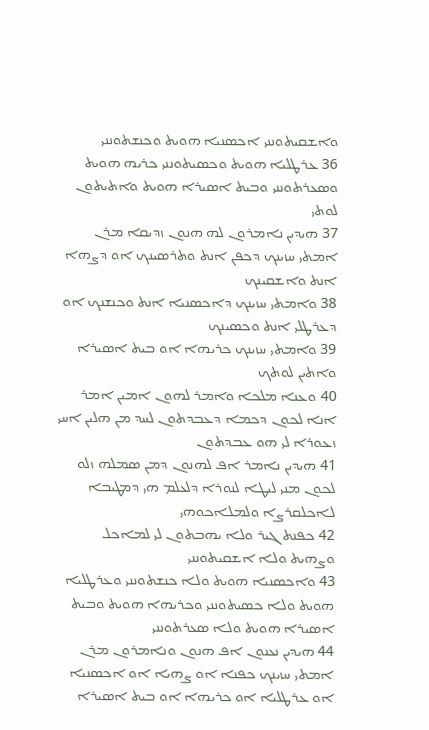ܘܐܫܩܝܬܘܢܢܝ ܐܟܤܢܝܐ ܗܘܝܬ ܘܟܢܫܬܘܢܢܝ
36 ܥܪܛܠܝܐ ܗܘܝܬ ܘܟܤܝܬܘܢܢܝ ܟܪܝܗ ܗܘܝܬ ܘܤܥܪܬܘܢܢܝ ܘܒܝܬ ܐܤܝܪܐ ܗܘܝܬ ܘܐܬܝܬܘܢ ܠܘܬܝ
37 ܗܝܕܝܢ ܢܐܡܪܘܢ ܠܗ ܗܢܘܢ ܙܕܝܩܐ ܡܪܢ ܐܡܬܝ ܚܙܝܢܟ ܕܟܦܢ ܐܢܬ ܘܬܪܤܝܢܟ ܐܘ ܕܨܗܐ ܐܢܬ ܘܐܫܩܝܢܟ
38 ܘܐܡܬܝ ܚܙܝܢܟ ܕܐܟܤܢܝܐ ܐܢܬ ܘܟܢܫܢܟ ܐܘ ܕܥܪܛܠܝ ܐܢܬ ܘܟܤܝܢܟ
39 ܘܐܡܬܝ ܚܙܝܢܟ ܟܪܝܗܐ ܐܘ ܒܝܬ ܐܤܝܪܐ ܘܐܬܝܢ ܠܘܬܟ
40 ܘܥܢܐ ܡܠܟܐ ܘܐܡܪ ܠܗܘܢ ܐܡܝܢ ܐܡܪ ܐܢܐ ܠܟܘܢ ܕܟܡܐ ܕܥܒܕܬܘܢ ܠܚܕ ܡܢ ܗܠܝܢ ܐܚܝ ܙܥܘܪܐ ܠܝ ܗܘ ܥܒܕܬܘܢ
41 ܗܝܕܝܢ ܢܐܡܪ ܐܦ ܠܗܢܘܢ ܕܡܢ ܤܡܠܗ ܙܠܘ ܠܟܘܢ ܡܢܝ ܠܝܛܐ ܠܢܘܪܐ ܕܠܥܠܡ ܗܝ ܕܡܛܝܒܐ ܠܐܟܠܩܪܨܐ ܘܠܡܠܐܟܘܗܝ
42 ܟܦܢܬ ܓܝܪ ܘܠܐ ܝܗܒܬܘܢ ܠܝ ܠܡܐܟܠ ܘܨܗܝܬ ܘܠܐ ܐܫܩܝܬܘܢܢܝ
43 ܘܐܟܤܢܝܐ ܗܘܝܬ ܘܠܐ ܟܢܫܬܘܢܢܝ ܘܥܪܛܠܝܐ ܗܘܝܬ ܘܠܐ ܟܤܝܬܘܢܢܝ ܘܟܪܝܗܐ ܗܘܝܬ ܘܒܝܬ ܐܤܝܪܐ ܗܘܝܬ ܘܠܐ ܤܥܪܬܘܢܢܝ
44 ܗܝܕܝܢ ܢܥܢܘܢ ܐܦ ܗܢܘܢ ܘܢܐܡܪܘܢ ܡܪܢ ܐܡܬܝ ܚܙܝܢܟ ܟܦܢܐ ܐܘ ܨܗܝܐ ܐܘ ܐܟܤܢܝܐ ܐܘ ܥܪܛܠܝܐ ܐܘ ܟܪܝܗܐ ܐܘ ܒܝܬ ܐܤܝܪܐ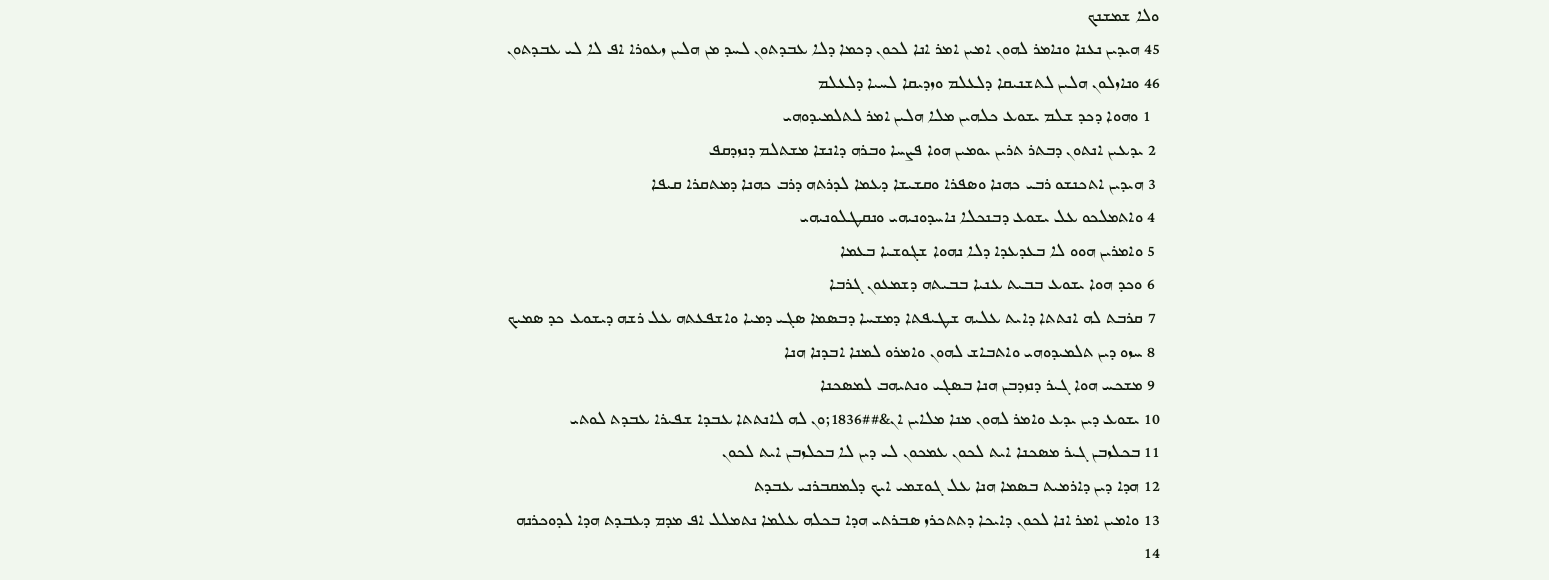ܘܠܐ ܫܡܫܢܟ
45 ܗܝܕܝܢ ܢܥܢܐ ܘܢܐܡܪ ܠܗܘܢ ܐܡܝܢ ܐܡܪ ܐܢܐ ܠܟܘܢ ܕܟܡܐ ܕܠܐ ܥܒܕܬܘܢ ܠܚܕ ܡܢ ܗܠܝܢ ܙܥܘܪܐ ܐܦ ܠܐ ܠܝ ܥܒܕܬܘܢ
46 ܘܢܐܙܠܘܢ ܗܠܝܢ ܠܬܫܢܝܩܐ ܕܠܥܠܡ ܘܙܕܝܩܐ ܠܚܝܐ ܕܠܥܠܡ
  1 ܘܗܘܐ ܕܟܕ ܫܠܡ ܝܫܘܥ ܟܠܗܝܢ ܡܠܐ ܗܠܝܢ ܐܡܪ ܠܬܠܡܝܕܘܗܝ
 2 ܝܕܥܝܢ ܐܢܬܘܢ ܕܒܬܪ ܬܪܝܢ ܝܘܡܝܢ ܗܘܐ ܦܨܚܐ ܘܒܪܗ ܕܐܢܫܐ ܡܫܬܠܡ ܕܢܙܕܩܦ
 3 ܗܝܕܝܢ ܐܬܟܢܫܘ ܪܒܝ ܟܗܢܐ ܘܤܦܪܐ ܘܩܫܝܫܐ ܕܥܡܐ ܠܕܪܬܗ ܕܪܒ ܟܗܢܐ ܕܡܬܩܪܐ ܩܝܦܐ
 4 ܘܐܬܡܠܟܘ ܥܠ ܝܫܘܥ ܕܒܢܟܠܐ ܢܐܚܕܘܢܝܗܝ ܘܢܩܛܠܘܢܝܗܝ
 5 ܘܐܡܪܝܢ ܗܘܘ ܠܐ ܒܥܕܥܕܐ ܕܠܐ ܢܗܘܐ ܫܓܘܫܝܐ ܒܥܡܐ
 6 ܘܟܕ ܗܘܐ ܝܫܘܥ ܒܒܝܬ ܥܢܝܐ ܒܒܝܬܗ ܕܫܡܥܘܢ ܓܪܒܐ
 7 ܩܪܒܬ ܠܗ ܐܢܬܬܐ ܕܐܝܬ ܥܠܝܗ ܫܛܝܦܬܐ ܕܡܫܚܐ ܕܒܤܡܐ ܤܓܝ ܕܡܝܐ ܘܐܫܦܥܬܗ ܥܠ ܪܫܗ ܕܝܫܘܥ ܟܕ ܤܡܝܟ
 8 ܚܙܘ ܕܝܢ ܬܠܡܝܕܘܗܝ ܘܐܬܒܐܫ ܠܗܘܢ ܘܐܡܪܘ ܠܡܢܐ ܐܒܕܢܐ ܗܢܐ
 9 ܡܫܟܚ ܗܘܐ ܓܝܪ ܕܢܙܕܒܢ ܗܢܐ ܒܤܓܝ ܘܢܬܝܗܒ ܠܡܤܟܢܐ
10 ܝܫܘܥ ܕܝܢ ܝܕܥ ܘܐܡܪ ܠܗܘܢ ܡܢܐ ܡܠܐܝܢ ܐܢ&##1836;ܘܢ ܠܗ ܠܐܢܬܬܐ ܥܒܕܐ ܫܦܝܪܐ ܥܒܕܬ ܠܘܬܝ
11 ܒܟܠܙܒܢ ܓܝܪ ܡܤܟܢܐ ܐܝܬ ܠܟܘܢ ܥܡܟܘܢ ܠܝ ܕܝܢ ܠܐ ܒܟܠܙܒܢ ܐܝܬ ܠܟܘܢ
12 ܗܕܐ ܕܝܢ ܕܐܪܡܝܬ ܒܤܡܐ ܗܢܐ ܥܠ ܓܘܫܡܝ ܐܝܟ ܕܠܡܩܒܪܢܝ ܥܒܕܬ
13 ܘܐܡܝܢ ܐܡܪ ܐܢܐ ܠܟܘܢ ܕܐܝܟܐ ܕܬܬܟܪܙ ܤܒܪܬܝ ܗܕܐ ܒܟܠܗ ܥܠܡܐ ܢܬܡܠܠ ܐܦ ܡܕܡ ܕܥܒܕܬ ܗܕܐ ܠܕܘܟܪܢܗ
14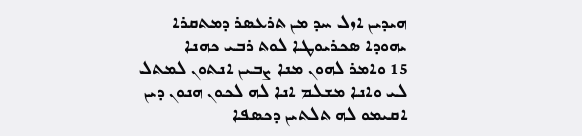ܗܝܕܝܢ ܐܙܠ ܚܕ ܡܢ ܬܪܥܤܪ ܕܡܬܩܪܐ ܝܗܘܕܐ ܤܟܪܝܘܛܐ ܠܘܬ ܪܒܝ ܟܗܢܐ
15 ܘܐܡܪ ܠܗܘܢ ܡܢܐ ܨܒܝܢ ܐܢܬܘܢ ܠܡܬܠ ܠܝ ܘܐܢܐ ܡܫܠܡ ܐܢܐ ܠܗ ܠܟܘܢ ܗܢܘܢ ܕܝܢ ܐܩܝܡܘ ܠܗ ܬܠܬܝܢ ܕܟܤܦܐ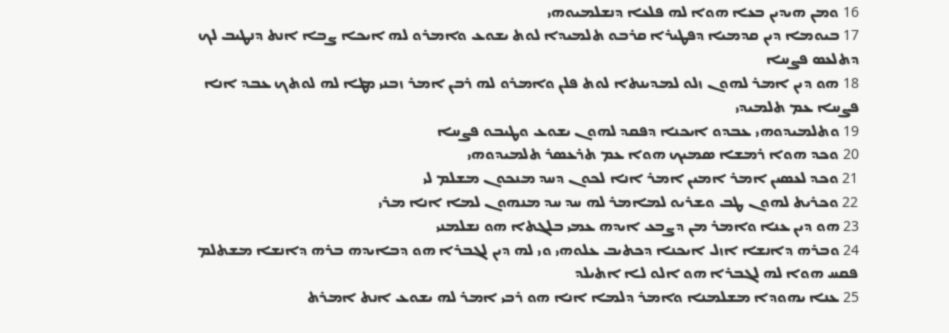16 ܘܡܢ ܗܝܕܝܢ ܒܥܐ ܗܘܐ ܠܗ ܦܠܥܐ ܕܢܫܠܡܝܘܗܝ
17 ܒܝܘܡܐ ܕܝܢ ܩܕܡܝܐ ܕܦܛܝܪܐ ܩܪܒܘ ܬܠܡܝܕܐ ܠܘܬ ܝܫܘܥ ܘܐܡܪܘ ܠܗ ܐܝܟܐ ܨܒܐ ܐܢܬ ܕܢܛܝܒ ܠܟ ܕܬܠܥܤ ܦܨܚܐ
18 ܗܘ ܕܝܢ ܐܡܪ ܠܗܘܢ ܙܠܘ ܠܡܕܝܢܬܐ ܠܘܬ ܦܠܢ ܘܐܡܪܘ ܠܗ ܪܒܢ ܐܡܪ ܙܒܢܝ ܡܛܐ ܠܗ ܠܘܬܟ ܥܒܕ ܐܢܐ ܦܨܚܐ ܥܡ ܬܠܡܝܕܝ
19 ܘܬܠܡܝܕܘܗܝ ܥܒܕܘ ܐܝܟܢܐ ܕܦܩܕ ܠܗܘܢ ܝܫܘܥ ܘܛܝܒܘ ܦܨܚܐ
20 ܘܟܕ ܗܘܐ ܪܡܫܐ ܤܡܝܟ ܗܘܐ ܥܡ ܬܪܥܤܪ ܬܠܡܝܕܘܗܝ
21 ܘܟܕ ܠܥܤܝܢ ܐܡܪ ܐܡܝܢ ܐܡܪ ܐܢܐ ܠܟܘܢ ܕܚܕ ܡܢܟܘܢ ܡܫܠܡ ܠܝ
22 ܘܟܪܝܬ ܠܗܘܢ ܛܒ ܘܫܪܝܘ ܠܡܐܡܪ ܠܗ ܚܕ ܚܕ ܡܢܗܘܢ ܠܡܐ ܐܢܐ ܡܪܝ
23 ܗܘ ܕܝܢ ܥܢܐ ܘܐܡܪ ܡܢ ܕܨܒܥ ܐܝܕܗ ܥܡܝ ܒܠܓܬܐ ܗܘ ܢܫܠܡܢܝ
24 ܘܒܪܗ ܕܐܢܫܐ ܐܙܠ ܐܝܟܢܐ ܕܟܬܝܒ ܥܠܘܗܝ ܘܝ ܠܗ ܕܝܢ ܠܓܒܪܐ ܗܘ ܕܒܐܝܕܗ ܒܪܗ ܕܐܢܫܐ ܡܫܬܠܡ ܦܩܚ ܗܘܐ ܠܗ ܠܓܒܪܐ ܗܘ ܐܠܘ ܠܐ ܐܬܝܠܕ
25 ܥܢܐ ܝܗܘܕܐ ܡܫܠܡܢܐ ܘܐܡܪ ܕܠܡܐ ܐܢܐ ܗܘ ܪܒܝ ܐܡܪ ܠܗ ܝܫܘܥ ܐܢܬ ܐܡܪܬ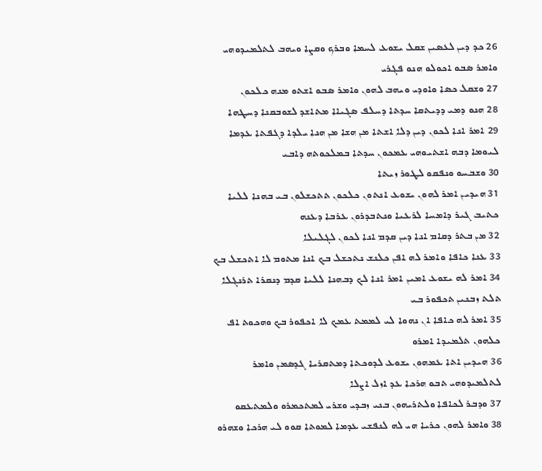26 ܟܕ ܕܝܢ ܠܥܤܝܢ ܫܩܠ ܝܫܘܥ ܠܚܡܐ ܘܒܪܟ ܘܩܨܐ ܘܝܗܒ ܠܬܠܡܝܕܘܗܝ ܘܐܡܪ ܤܒܘ ܐܟܘܠܘ ܗܢܘ ܦܓܪܝ
27 ܘܫܩܠ ܟܤܐ ܘܐܘܕܝ ܘܝܗܒ ܠܗܘܢ ܘܐܡܪ ܤܒܘ ܐܫܬܘ ܡܢܗ ܟܠܟܘܢ
28 ܗܢܘ ܕܡܝ ܕܕܝܬܩܐ ܚܕܬܐ ܕܚܠܦ ܤܓܝܐܐ ܡܬܐܫܕ ܠܫܘܒܩܢܐ ܕܚܛܗܐ
29 ܐܡܪ ܐܢܐ ܠܟܘܢ ܕܝܢ ܕܠܐ ܐܫܬܐ ܡܢ ܗܫܐ ܡܢ ܗܢܐ ܝܠܕܐ ܕܓܦܬܐ ܥܕܡܐ ܠܝܘܡܐ ܕܒܗ ܐܫܬܝܘܗܝ ܥܡܟܘܢ ܚܕܬܐ ܒܡܠܟܘܬܗ ܕܐܒܝ
30 ܘܫܒܚܘ ܘܢܦܩܘ ܠܛܘܪ ܙܝܬܐ
31 ܗܝܕܝܢ ܐܡܪ ܠܗܘܢ ܝܫܘܥ ܐܢܬܘܢ ܟܠܟܘܢ ܬܬܟܫܠܘܢ ܒܝ ܒܗܢܐ ܠܠܝܐ ܟܬܝܒ ܓܝܪ ܕܐܡܚܐ ܠܪܥܝܐ ܘܢܬܒܕܪܘܢ ܥܪܒܐ ܕܥܢܗ
32 ܡܢ ܒܬܪ ܕܩܐܡ ܐܢܐ ܕܝܢ ܩܕܡ ܐܢܐ ܠܟܘܢ ܠܓܠܝܠܐ
33 ܥܢܐ ܟܐܦܐ ܘܐܡܪ ܠܗ ܐܦܢ ܟܠܢܫ ܢܬܟܫܠ ܒܟ ܐܢܐ ܡܬܘܡ ܠܐ ܐܬܟܫܠ ܒܟ
34 ܐܡܪ ܠܗ ܝܫܘܥ ܐܡܝܢ ܐܡܪ ܐܢܐ ܠܟ ܕܒܗܢܐ ܠܠܝܐ ܩܕܡ ܕܢܩܪܐ ܬܪܢܓܠܐ ܬܠܬ ܙܒܢܝܢ ܬܟܦܘܪ ܒܝ
35 ܐܡܪ ܠܗ ܟܐܦܐ ܐܢ ܢܗܘܐ ܠܝ ܠܡܡܬ ܥܡܟ ܠܐ ܐܟܦܘܪ ܒܟ ܘܗܟܘܬ ܐܦ ܟܠܗܘܢ ܬܠܡܝܕܐ ܐܡܪܘ
36 ܗܝܕܝܢ ܐܬܐ ܥܡܗܘܢ ܝܫܘܥ ܠܕܘܟܬܐ ܕܡܬܩܪܝܐ ܓܕܤܡܢ ܘܐܡܪ ܠܬܠܡܝܕܘܗܝ ܬܒܘ ܗܪܟܐ ܥܕ ܐܙܠ ܐܨܠܐ
37 ܘܕܒܪ ܠܟܐܦܐ ܘܠܬܪܝܗܘܢ ܒܢܝ ܙܒܕܝ ܘܫܪܝ ܠܡܬܟܡܪܘ ܘܠܡܬܥܩܘ
38 ܘܐܡܪ ܠܗܘܢ ܟܪܝܐ ܗܝ ܠܗ ܠܢܦܫܝ ܥܕܡܐ ܠܡܘܬܐ ܩܘܘ ܠܝ ܗܪܟܐ ܘܫܗܪܘ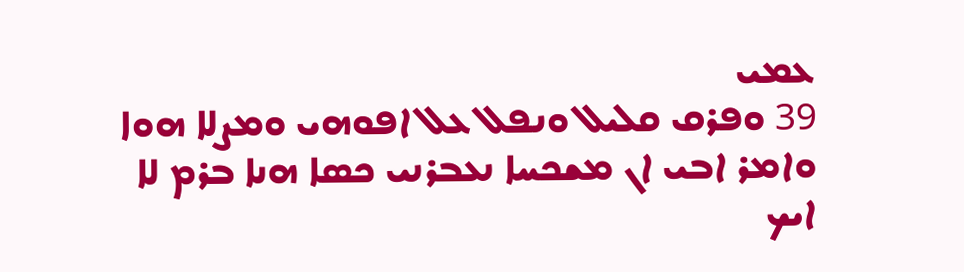ܥܡܝ
39 ܘܦܪܩ ܩܠܝܠ ܘܢܦܠ ܥܠ ܐܦܘܗܝ ܘܡܨܠܐ ܗܘܐ ܘܐܡܪ ܐܒܝ ܐܢ ܡܫܟܚܐ ܢܥܒܪܢܝ ܟܤܐ ܗܢܐ ܒܪܡ ܠܐ ܐܝܟ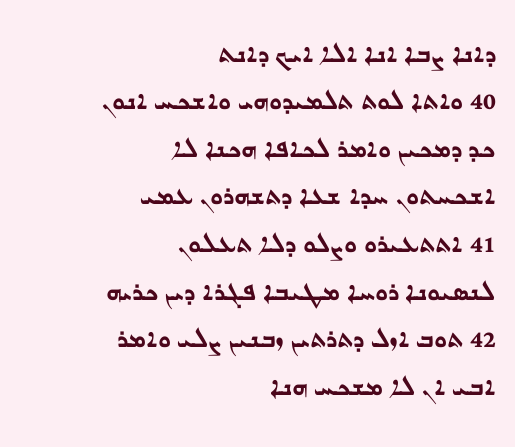ܕܐܢܐ ܨܒܐ ܐܢܐ ܐܠܐ ܐܝܟ ܕܐܢܬ
40 ܘܐܬܐ ܠܘܬ ܬܠܡܝܕܘܗܝ ܘܐܫܟܚ ܐܢܘܢ ܟܕ ܕܡܟܝܢ ܘܐܡܪ ܠܟܐܦܐ ܗܟܢܐ ܠܐ ܐܫܟܚܬܘܢ ܚܕܐ ܫܥܐ ܕܬܫܗܪܘܢ ܥܡܝ
41 ܐܬܬܥܝܪܘ ܘܨܠܘ ܕܠܐ ܬܥܠܘܢ ܠܢܤܝܘܢܐ ܪܘܚܐ ܡܛܝܒܐ ܦܓܪܐ ܕܝܢ ܟܪܝܗ
42 ܬܘܒ ܐܙܠ ܕܬܪܬܝܢ ܙܒܢܝܢ ܨܠܝ ܘܐܡܪ ܐܒܝ ܐܢ ܠܐ ܡܫܟܚ ܗܢܐ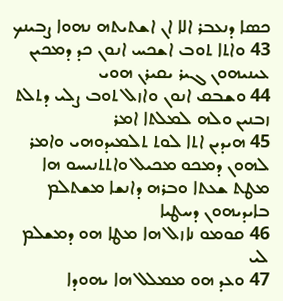ܟܤܐ ܕܢܥܒܪ ܐܠܐ ܐܢ ܐܫܬܝܬܗ ܢܗܘܐ ܨܒܝܢܟ
43 ܘܐܬܐ ܬܘܒ ܐܫܟܚ ܐܢܘܢ ܟܕ ܕܡܟܝܢ ܥܝܢܝܗܘܢ ܓܝܪ ܝܩܝܪܢ ܗܘܝ
44 ܘܫܒܩ ܐܢܘܢ ܘܐܙܠ ܬܘܒ ܨܠܝ ܕܬܠܬ ܙܒܢܝܢ ܘܠܗ ܠܡܠܬܐ ܐܡܪ
45 ܗܝܕܝܢ ܐܬܐ ܠܘܬ ܬܠܡܝܕܘܗܝ ܘܐܡܪ ܠܗܘܢ ܕܡܟܘ ܡܟܝܠ ܘܐܬܬܢܝܚܘ ܗܐ ܡܛܬ ܫܥܬܐ ܘܒܪܗ ܕܐܢܫܐ ܡܫܬܠܡ ܒܐܝܕܝܗܘܢ ܕܚܛܝܐ
46 ܩܘܡܘ ܢܐܙܠ ܗܐ ܡܛܐ ܗܘ ܕܡܫܠܡ ܠܝ
47 ܘܥܕ ܗܘ ܡܡܠܠ ܗܐ ܝܗܘܕܐ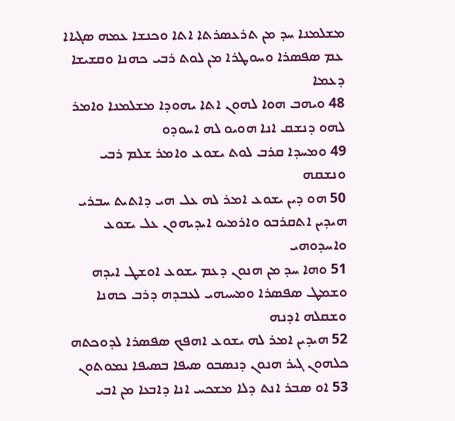ܡܫܠܡܢܐ ܚܕ ܡܢ ܬܪܥܤܪܬܐ ܐܬܐ ܘܟܢܫܐ ܥܡܗ ܤܓܝܐܐ ܥܡ ܤܦܤܪܐ ܘܚܘܛܪܐ ܡܢ ܠܘܬ ܪܒܝ ܟܗܢܐ ܘܩܫܝܫܐ ܕܥܡܐ
48 ܘܝܗܒ ܗܘܐ ܠܗܘܢ ܐܬܐ ܝܗܘܕܐ ܡܫܠܡܢܐ ܘܐܡܪ ܠܗܘ ܕܢܫܩ ܐܢܐ ܗܘܝܘ ܠܗ ܐܚܘܕܘ
49 ܘܡܚܕܐ ܩܪܒ ܠܘܬ ܝܫܘܥ ܘܐܡܪ ܫܠܡ ܪܒܝ ܘܢܫܩܗ
50 ܗܘ ܕܝܢ ܝܫܘܥ ܐܡܪ ܠܗ ܥܠ ܗܝ ܕܐܬܝܬ ܚܒܪܝ ܗܝܕܝܢ ܐܬܩܪܒܘ ܘܐܪܡܝܘ ܐܝܕܝܗܘܢ ܥܠ ܝܫܘܥ ܘܐܚܕܘܗܝ
51 ܘܗܐ ܚܕ ܡܢ ܗܢܘܢ ܕܥܡ ܝܫܘܥ ܐܘܫܛ ܐܝܕܗ ܘܫܡܛ ܤܦܤܪܐ ܘܡܚܝܗܝ ܠܥܒܕܗ ܕܪܒ ܟܗܢܐ ܘܫܩܠܗ ܐܕܢܗ
52 ܗܝܕܝܢ ܐܡܪ ܠܗ ܝܫܘܥ ܐܗܦܟ ܤܦܤܪܐ ܠܕܘܟܬܗ ܟܠܗܘܢ ܓܝܪ ܗܢܘܢ ܕܢܤܒܘ ܤܝܦܐ ܒܤܝܦܐ ܢܡܘܬܘܢ
53 ܐܘ ܤܒܪ ܐܢܬ ܕܠܐ ܡܫܟܚ ܐܢܐ ܕܐܒܥܐ ܡܢ ܐܒܝ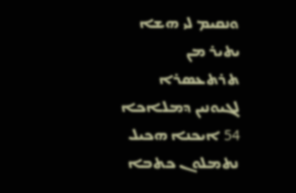ܘܢܩܝܡ ܠܝ ܗܫܐ ܝܬܝܪ ܡܢ ܬܪܬܥܤܪܐ ܠܓܝܘܢܝܢ ܕܡܠܐܟܐ
54 ܐܝܟܢܐ ܗܟܝܠ ܢܬܡܠܘܢ ܟܬܒܐ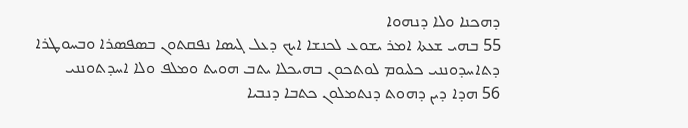ܕܗܟܢܐ ܘܠܐ ܕܢܗܘܐ
55 ܒܗܝ ܫܥܬܐ ܐܡܪ ܝܫܘܥ ܠܟܢܫܐ ܐܝܟ ܕܥܠ ܓܝܤܐ ܢܦܩܬܘܢ ܒܤܦܤܪܐ ܘܒܚܘܛܪܐ ܕܬܐܚܕܘܢܢܝ ܟܠܝܘܡ ܠܘܬܟܘܢ ܒܗܝܟܠܐ ܝܬܒ ܗܘܝܬ ܘܡܠܦ ܘܠܐ ܐܚܕܬܘܢܢܝ
56 ܗܕܐ ܕܝܢ ܕܗܘܬ ܕܢܬܡܠܘܢ ܟܬܒܐ ܕܢܒܝܐ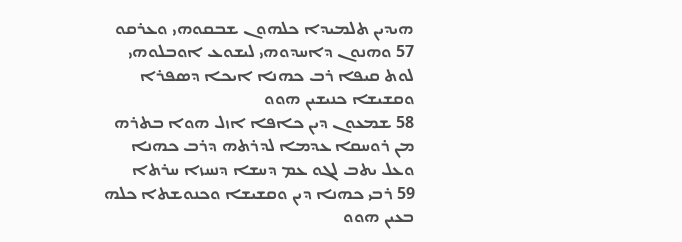ܗܝܕܝܢ ܬܠܡܝܕܐ ܟܠܗܘܢ ܫܒܩܘܗܝ ܘܥܪܩܘ
57 ܘܗܢܘܢ ܕܐܚܕܘܗܝ ܠܝܫܘܥ ܐܘܒܠܘܗܝ ܠܘܬ ܩܝܦܐ ܪܒ ܟܗܢܐ ܐܝܟܐ ܕܤܦܪܐ ܘܩܫܝܫܐ ܟܢܝܫܝܢ ܗܘܘ
58 ܫܡܥܘܢ ܕܝܢ ܟܐܦܐ ܐܙܠ ܗܘܐ ܒܬܪܗ ܡܢ ܪܘܚܩܐ ܥܕܡܐ ܠܕܪܬܗ ܕܪܒ ܟܗܢܐ ܘܥܠ ܝܬܒ ܠܓܘ ܥܡ ܕܚܫܐ ܕܢܚܙܐ ܚܪܬܐ
59 ܪܒܝ ܟܗܢܐ ܕܝܢ ܘܩܫܝܫܐ ܘܟܢܘܫܬܐ ܟܠܗ ܒܥܝܢ ܗܘܘ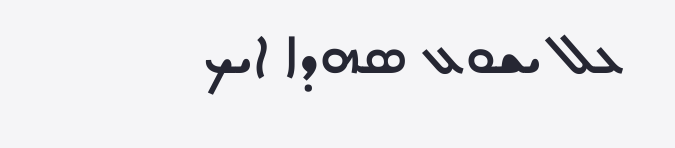ܥܠ ܝܫܘܥ ܤܗܕܐ ܐܝܟ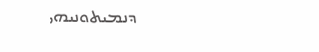ܕܢܡܝܬܘܢܝܗܝ